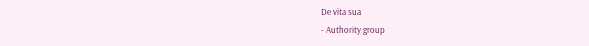De vita sua
- Authority group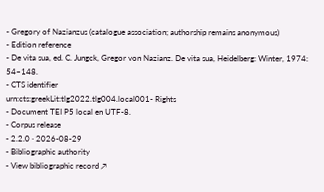- Gregory of Nazianzus (catalogue association; authorship remains anonymous)
- Edition reference
- De vita sua, ed. C. Jungck, Gregor von Nazianz. De vita sua, Heidelberg: Winter, 1974: 54–148.
- CTS identifier
urn:cts:greekLit:tlg2022.tlg004.local001- Rights
- Document TEI P5 local en UTF-8.
- Corpus release
- 2.2.0 · 2026-08-29
- Bibliographic authority
- View bibliographic record ↗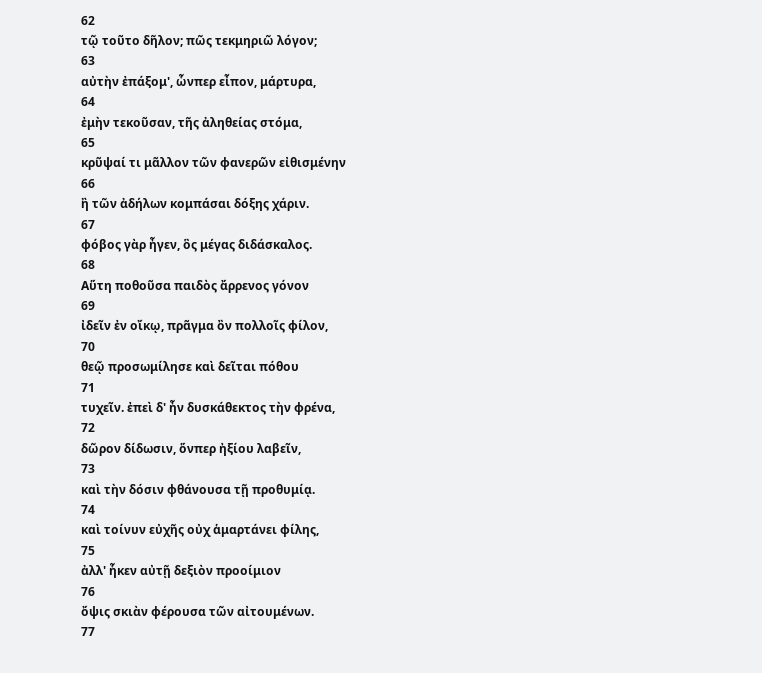62
τῷ τοῦτο δῆλον; πῶς τεκμηριῶ λόγον;
63
αὐτὴν ἐπάξομ', ὧνπερ εἶπον, μάρτυρα,
64
ἐμὴν τεκοῦσαν, τῆς ἀληθείας στόμα,
65
κρῦψαί τι μᾶλλον τῶν φανερῶν εἰθισμένην
66
ἢ τῶν ἀδήλων κομπάσαι δόξης χάριν.
67
φόβος γὰρ ἦγεν, ὃς μέγας διδάσκαλος.
68
Αὕτη ποθοῦσα παιδὸς ἄρρενος γόνον
69
ἰδεῖν ἐν οἴκῳ, πρᾶγμα ὂν πολλοῖς φίλον,
70
θεῷ προσωμίλησε καὶ δεῖται πόθου
71
τυχεῖν. ἐπεὶ δ' ἦν δυσκάθεκτος τὴν φρένα,
72
δῶρον δίδωσιν, ὅνπερ ἠξίου λαβεῖν,
73
καὶ τὴν δόσιν φθάνουσα τῇ προθυμίᾳ.
74
καὶ τοίνυν εὐχῆς οὐχ ἁμαρτάνει φίλης,
75
ἀλλ' ἧκεν αὐτῇ δεξιὸν προοίμιον
76
ὄψις σκιὰν φέρουσα τῶν αἰτουμένων.
77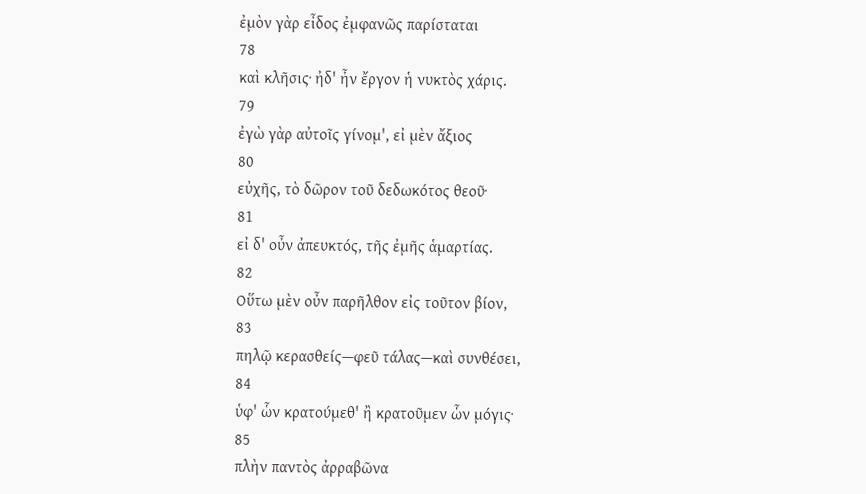ἐμὸν γὰρ εἶδος ἐμφανῶς παρίσταται
78
καὶ κλῆσις· ἠδ' ἦν ἔργον ἡ νυκτὸς χάρις.
79
ἐγὼ γὰρ αὐτοῖς γίνομ', εἰ μὲν ἄξιος
80
εὐχῆς, τὸ δῶρον τοῦ δεδωκότος θεοῦ·
81
εἰ δ' οὖν ἀπευκτός, τῆς ἐμῆς ἁμαρτίας.
82
Οὕτω μὲν οὖν παρῆλθον εἰς τοῦτον βίον,
83
πηλῷ κερασθείς—φεῦ τάλας—καὶ συνθέσει,
84
ὑφ' ὧν κρατούμεθ' ἢ κρατοῦμεν ὧν μόγις·
85
πλὴν παντὸς ἀρραβῶνα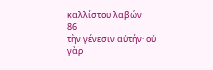καλλίστου λαβών
86
τὴν γένεσιν αὐτήν· οὐ γὰρ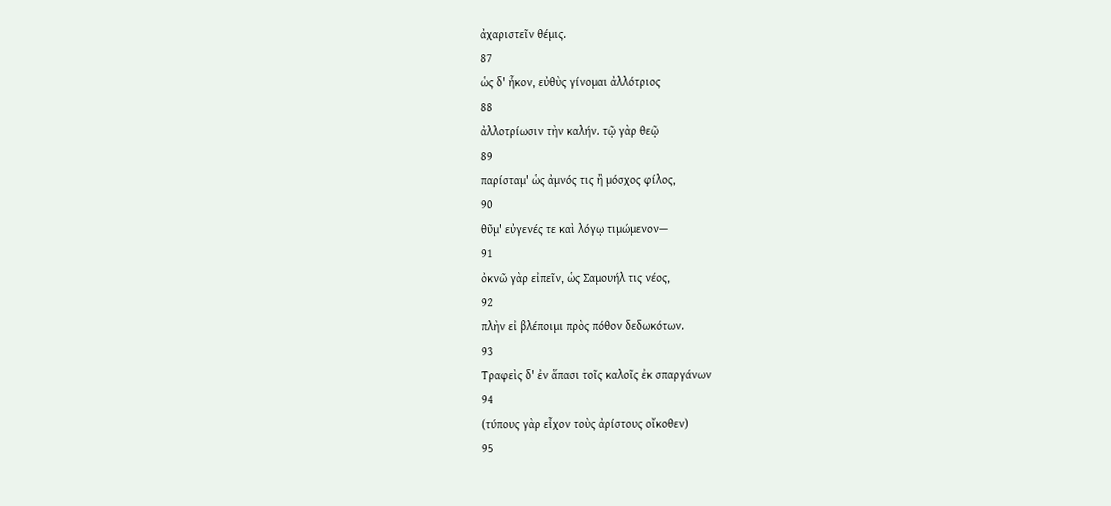ἀχαριστεῖν θέμις.
87
ὡς δ' ἧκον, εὐθὺς γίνομαι ἀλλότριος
88
ἀλλοτρίωσιν τὴν καλήν. τῷ γὰρ θεῷ
89
παρίσταμ' ὡς ἀμνός τις ἢ μόσχος φίλος,
90
θῦμ' εὐγενές τε καὶ λόγῳ τιμώμενον—
91
ὀκνῶ γὰρ εἰπεῖν, ὡς Σαμουήλ τις νέος,
92
πλὴν εἰ βλέποιμι πρὸς πόθον δεδωκότων.
93
Τραφεὶς δ' ἐν ἅπασι τοῖς καλοῖς ἐκ σπαργάνων
94
(τύπους γὰρ εἶχον τοὺς ἀρίστους οἴκοθεν)
95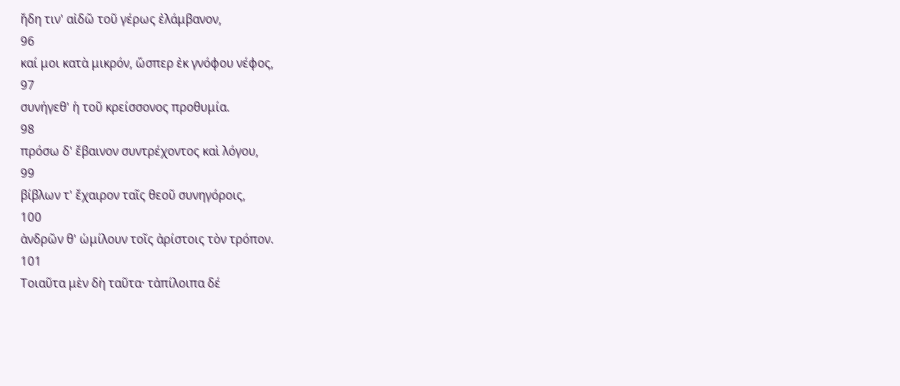ἤδη τιν' αἰδῶ τοῦ γέρως ἐλάμβανον,
96
καί μοι κατὰ μικρόν, ὥσπερ ἐκ γνόφου νέφος,
97
συνήγεθ' ἡ τοῦ κρείσσονος προθυμία.
98
πρόσω δ' ἔβαινον συντρέχοντος καὶ λόγου,
99
βίβλων τ' ἔχαιρον ταῖς θεοῦ συνηγόροις,
100
ἀνδρῶν θ' ὡμίλουν τοῖς ἀρίστοις τὸν τρόπον.
101
Τοιαῦτα μὲν δὴ ταῦτα· τἀπίλοιπα δέ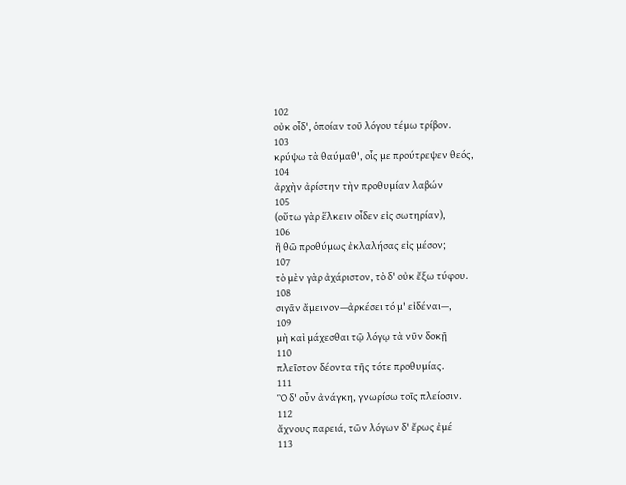102
οὐκ οἶδ', ὁποίαν τοῦ λόγου τέμω τρίβον.
103
κρύψω τὰ θαύμαθ', οἷς με προύτρεψεν θεός,
104
ἀρχὴν ἀρίστην τὴν προθυμίαν λαβών
105
(οὕτω γὰρ ἕλκειν οἶδεν εἰς σωτηρίαν),
106
ἢ θῶ προθύμως ἐκλαλήσας εἰς μέσον;
107
τὸ μὲν γὰρ ἀχάριστον, τὸ δ' οὐκ ἔξω τύφου.
108
σιγᾶν ἄμεινον—ἀρκέσει τό μ' εἰδέναι—,
109
μὴ καὶ μάχεσθαι τῷ λόγῳ τὰ νῦν δοκῇ
110
πλεῖστον δέοντα τῆς τότε προθυμίας.
111
Ὃ δ' οὖν ἀνάγκη, γνωρίσω τοῖς πλείοσιν.
112
ἄχνους παρειά, τῶν λόγων δ' ἔρως ἐμέ
113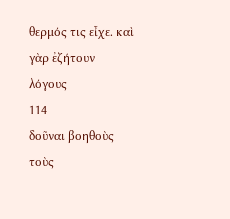θερμός τις εἶχε. καὶ γὰρ ἐζήτουν λόγους
114
δοῦναι βοηθοὺς τοὺς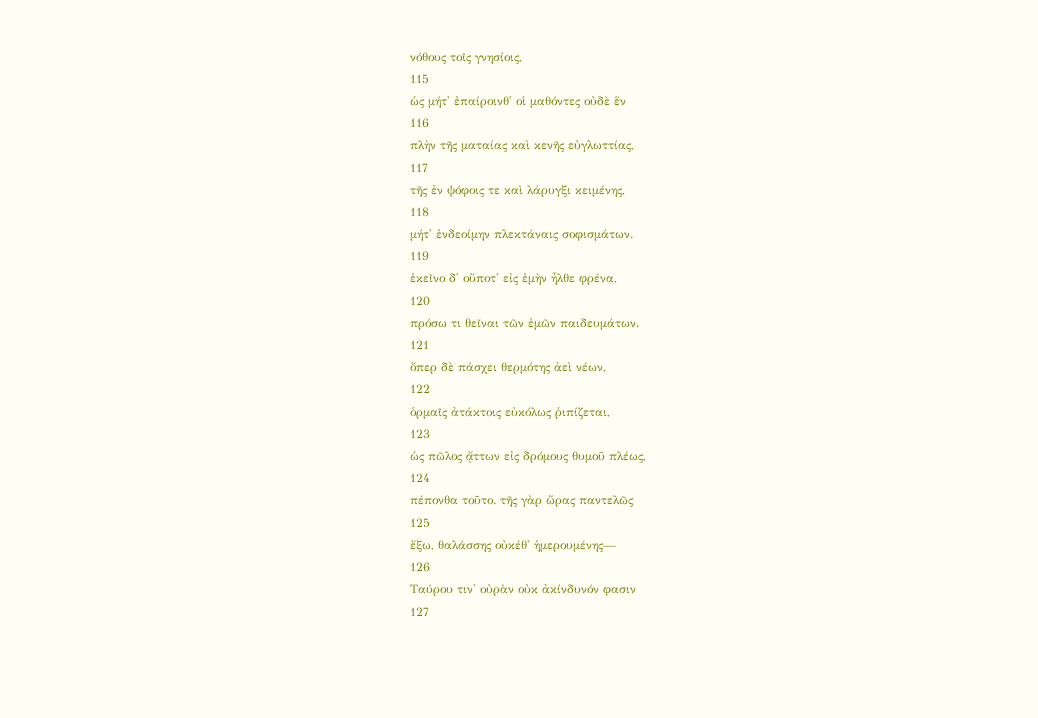νόθους τοῖς γνησίοις,
115
ὡς μήτ' ἐπαίροινθ' οἱ μαθόντες οὐδὲ ἕν
116
πλὴν τῆς ματαίας καὶ κενῆς εὐγλωττίας,
117
τῆς ἐν ψόφοις τε καὶ λάρυγξι κειμένης,
118
μήτ' ἐνδεοίμην πλεκτάναις σοφισμάτων.
119
ἐκεῖνο δ' οὔποτ' εἰς ἐμὴν ἦλθε φρένα,
120
πρόσω τι θεῖναι τῶν ἐμῶν παιδευμάτων.
121
ὅπερ δὲ πάσχει θερμότης ἀεὶ νέων,
122
ὁρμαῖς ἀτάκτοις εὐκόλως ῥιπίζεται,
123
ὡς πῶλος ᾄττων εἰς δρόμους θυμοῦ πλέως,
124
πέπονθα τοῦτο. τῆς γὰρ ὥρας παντελῶς
125
ἔξω, θαλάσσης οὐκέθ' ἡμερουμένης—
126
Ταύρου τιν' οὐρὰν οὐκ ἀκίνδυνόν φασιν
127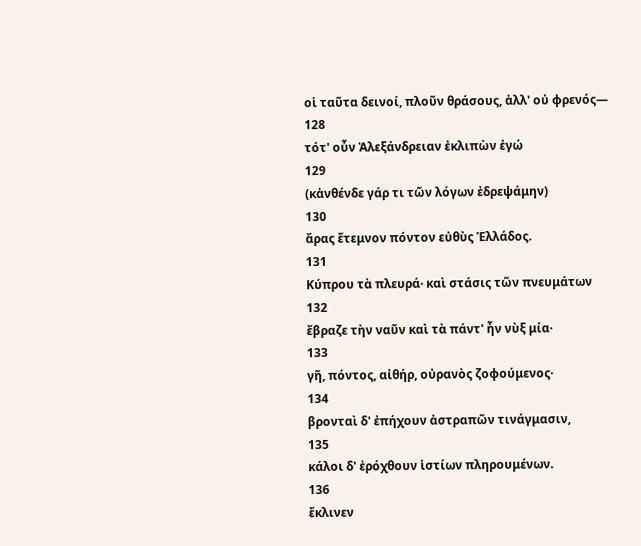οἱ ταῦτα δεινοί, πλοῦν θράσους, ἀλλ' οὐ φρενός—
128
τότ' οὖν Ἀλεξάνδρειαν ἐκλιπὼν ἐγώ
129
(κἀνθένδε γάρ τι τῶν λόγων ἐδρεψάμην)
130
ἄρας ἔτεμνον πόντον εὐθὺς Ἑλλάδος.
131
Κύπρου τὰ πλευρά· καὶ στάσις τῶν πνευμάτων
132
ἔβραζε τὴν ναῦν καὶ τὰ πάντ' ἦν νὺξ μία·
133
γῆ, πόντος, αἰθήρ, οὐρανὸς ζοφούμενος·
134
βρονταὶ δ' ἐπήχουν ἀστραπῶν τινάγμασιν,
135
κάλοι δ' ἐρόχθουν ἱστίων πληρουμένων.
136
ἔκλινεν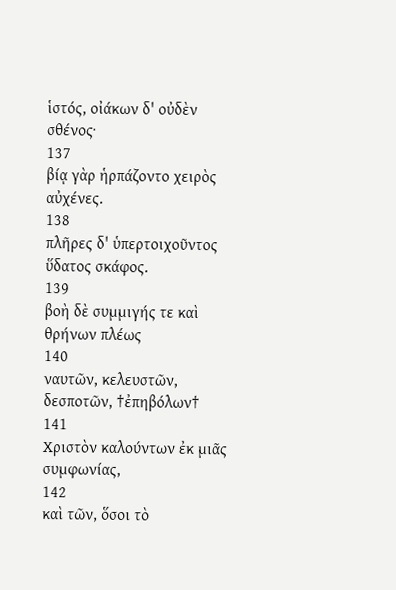ἱστός, οἰάκων δ' οὐδὲν σθένος·
137
βίᾳ γὰρ ἡρπάζοντο χειρὸς αὐχένες.
138
πλῆρες δ' ὑπερτοιχοῦντος ὕδατος σκάφος.
139
βοὴ δὲ συμμιγής τε καὶ θρήνων πλέως
140
ναυτῶν, κελευστῶν, δεσποτῶν, †ἐπηβόλων†
141
Χριστὸν καλούντων ἐκ μιᾶς συμφωνίας,
142
καὶ τῶν, ὅσοι τὸ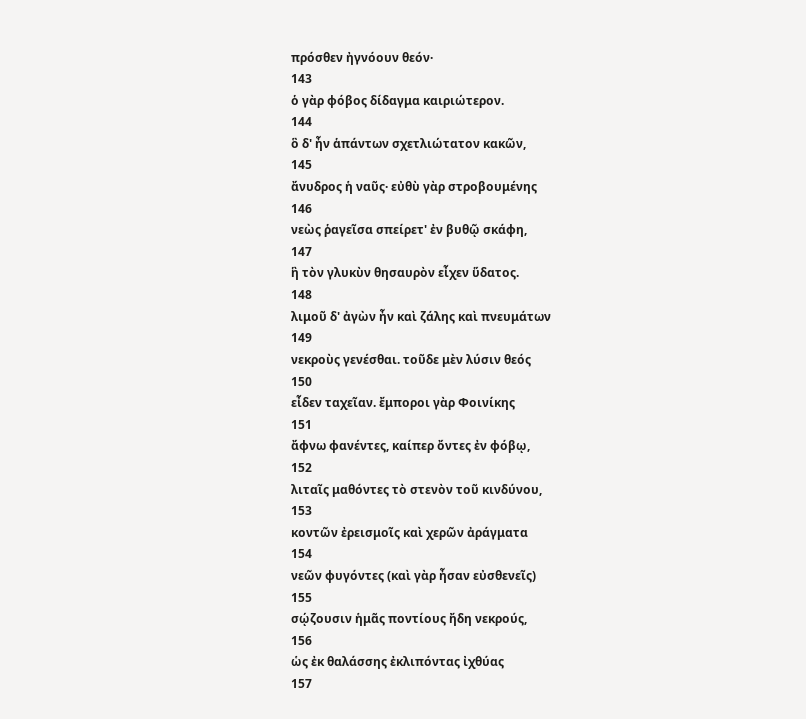πρόσθεν ἠγνόουν θεόν·
143
ὁ γὰρ φόβος δίδαγμα καιριώτερον.
144
ὃ δ' ἦν ἁπάντων σχετλιώτατον κακῶν,
145
ἄνυδρος ἡ ναῦς· εὐθὺ γὰρ στροβουμένης
146
νεὼς ῥαγεῖσα σπείρετ' ἐν βυθῷ σκάφη,
147
ἣ τὸν γλυκὺν θησαυρὸν εἶχεν ὕδατος.
148
λιμοῦ δ' ἀγὼν ἦν καὶ ζάλης καὶ πνευμάτων
149
νεκροὺς γενέσθαι. τοῦδε μὲν λύσιν θεός
150
εἶδεν ταχεῖαν. ἔμποροι γὰρ Φοινίκης
151
ἄφνω φανέντες, καίπερ ὄντες ἐν φόβῳ,
152
λιταῖς μαθόντες τὸ στενὸν τοῦ κινδύνου,
153
κοντῶν ἐρεισμοῖς καὶ χερῶν ἀράγματα
154
νεῶν φυγόντες (καὶ γὰρ ἦσαν εὐσθενεῖς)
155
σῴζουσιν ἡμᾶς ποντίους ἤδη νεκρούς,
156
ὡς ἐκ θαλάσσης ἐκλιπόντας ἰχθύας
157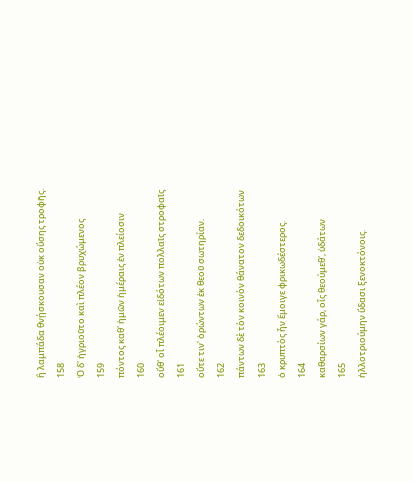ἢ λαμπάδα θνῄσκουσαν οὐκ οὔσης τροφῆς.
158
Ὁ δ' ἠγριοῦτο καὶ πλέον βρυχώμενος
159
πόντος καθ' ἡμῶν ἡμέραις ἐν πλείοσιν
160
οὔθ' οἷ πλέοιμεν εἰδότων πολλαῖς στροφαῖς
161
οὔτε τιν' ὁρώντων ἐκ θεοῦ σωτηρίαν.
162
πάντων δὲ τὸν κοινὸν θάνατον δεδοικότων
163
ὁ κρυπτὸς ἦν ἔμοιγε φρικωδέστερος.
164
καθαρσίων γάρ, οἷς θεούμεθ', ὑδάτων
165
ἠλλοτριούμην ὕδασι ξενοκτόνοις.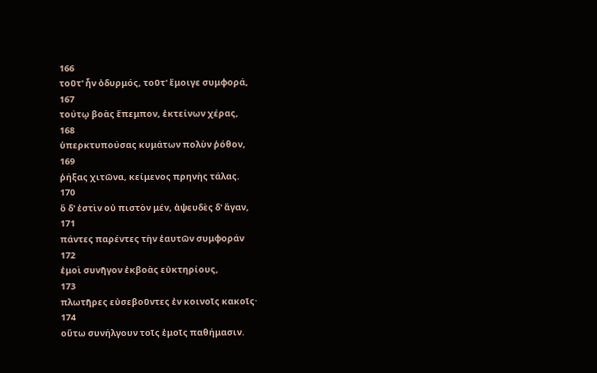166
τοῦτ' ἦν ὀδυρμός, τοῦτ' ἔμοιγε συμφορά,
167
τούτῳ βοὰς ἔπεμπον, ἐκτείνων χέρας,
168
ὑπερκτυπούσας κυμάτων πολὺν ῥόθον,
169
ῥήξας χιτῶνα, κείμενος πρηνὴς τάλας.
170
ὃ δ' ἐστὶν οὐ πιστὸν μέν, ἀψευδὲς δ' ἄγαν,
171
πάντες παρέντες τὴν ἑαυτῶν συμφοράν
172
ἐμοὶ συνῆγον ἐκβοὰς εὐκτηρίους,
173
πλωτῆρες εὐσεβοῦντες ἐν κοινοῖς κακοῖς·
174
οὕτω συνήλγουν τοῖς ἐμοῖς παθήμασιν.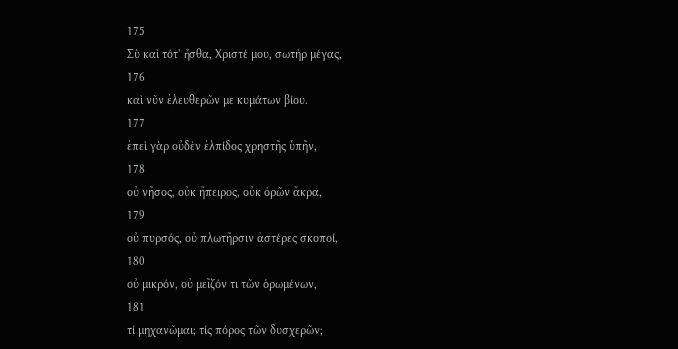175
Σὺ καὶ τότ' ἦσθα, Χριστέ μου, σωτὴρ μέγας,
176
καὶ νῦν ἐλευθερῶν με κυμάτων βίου.
177
ἐπεὶ γὰρ οὐδὲν ἐλπίδος χρηστῆς ὑπῆν,
178
οὐ νῆσος, οὐκ ἤπειρος, οὐκ ὀρῶν ἄκρα,
179
οὐ πυρσός, οὐ πλωτῆρσιν ἀστέρες σκοποί,
180
οὐ μικρόν, οὐ μεῖζόν τι τῶν ὁρωμένων,
181
τί μηχανῶμαι; τίς πόρος τῶν δυσχερῶν;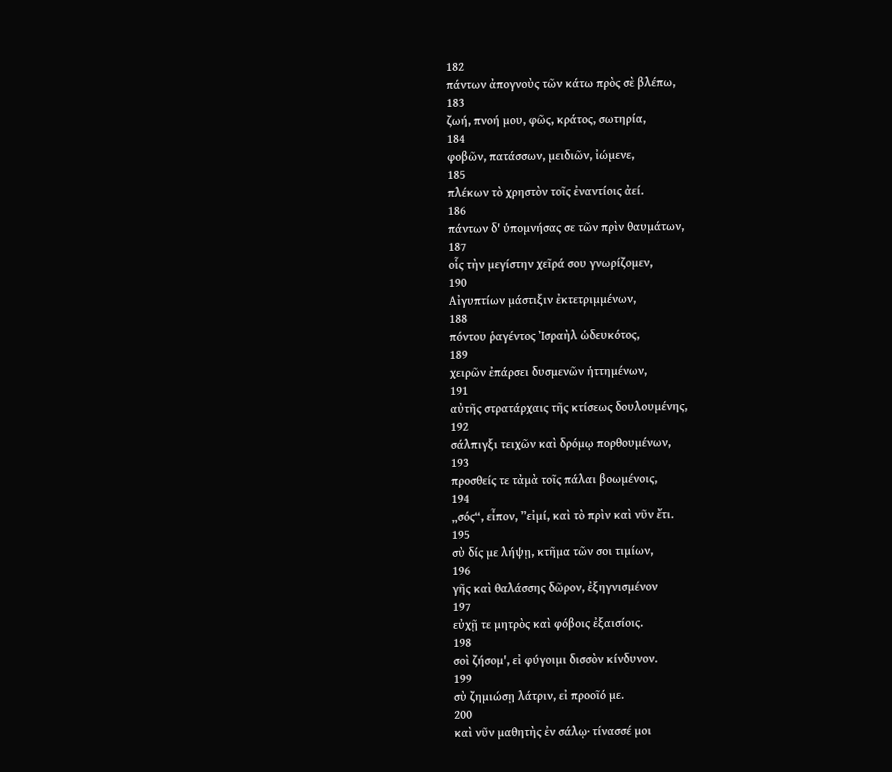182
πάντων ἀπογνοὺς τῶν κάτω πρὸς σὲ βλέπω,
183
ζωή, πνοή μου, φῶς, κράτος, σωτηρία,
184
φοβῶν, πατάσσων, μειδιῶν, ἰώμενε,
185
πλέκων τὸ χρηστὸν τοῖς ἐναντίοις ἀεί.
186
πάντων δ' ὑπομνήσας σε τῶν πρὶν θαυμάτων,
187
οἷς τὴν μεγίστην χεῖρά σου γνωρίζομεν,
190
Αἰγυπτίων μάστιξιν ἐκτετριμμένων,
188
πόντου ῥαγέντος Ἰσραὴλ ὡδευκότος,
189
χειρῶν ἐπάρσει δυσμενῶν ἡττημένων,
191
αὐτῆς στρατάρχαις τῆς κτίσεως δουλουμένης,
192
σάλπιγξι τειχῶν καὶ δρόμῳ πορθουμένων,
193
προσθείς τε τἀμὰ τοῖς πάλαι βοωμένοις,
194
„σός“, εἶπον, ”εἰμί, καὶ τὸ πρὶν καὶ νῦν ἔτι.
195
σὺ δίς με λήψῃ, κτῆμα τῶν σοι τιμίων,
196
γῆς καὶ θαλάσσης δῶρον, ἐξηγνισμένον
197
εὐχῇ τε μητρὸς καὶ φόβοις ἐξαισίοις.
198
σοὶ ζήσομ', εἰ φύγοιμι δισσὸν κίνδυνον.
199
σὺ ζημιώσῃ λάτριν, εἰ προοῖό με.
200
καὶ νῦν μαθητὴς ἐν σάλῳ· τίνασσέ μοι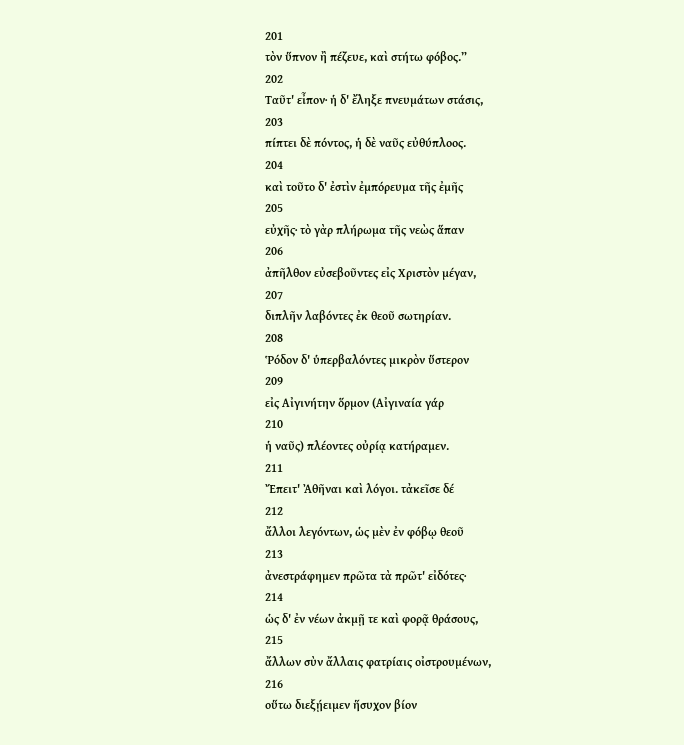201
τὸν ὕπνον ἢ πέζευε, καὶ στήτω φόβος.”
202
Ταῦτ' εἶπον· ἡ δ' ἔληξε πνευμάτων στάσις,
203
πίπτει δὲ πόντος, ἡ δὲ ναῦς εὐθύπλοος.
204
καὶ τοῦτο δ' ἐστὶν ἐμπόρευμα τῆς ἐμῆς
205
εὐχῆς· τὸ γὰρ πλήρωμα τῆς νεὼς ἅπαν
206
ἀπῆλθον εὐσεβοῦντες εἰς Χριστὸν μέγαν,
207
διπλῆν λαβόντες ἐκ θεοῦ σωτηρίαν.
208
Ῥόδον δ' ὑπερβαλόντες μικρὸν ὕστερον
209
εἰς Αἰγινήτην ὅρμον (Αἰγιναία γάρ
210
ἡ ναῦς) πλέοντες οὐρίᾳ κατήραμεν.
211
Ἔπειτ' Ἀθῆναι καὶ λόγοι. τἀκεῖσε δέ
212
ἄλλοι λεγόντων, ὡς μὲν ἐν φόβῳ θεοῦ
213
ἀνεστράφημεν πρῶτα τὰ πρῶτ' εἰδότες·
214
ὡς δ' ἐν νέων ἀκμῇ τε καὶ φορᾷ θράσους,
215
ἄλλων σὺν ἄλλαις φατρίαις οἰστρουμένων,
216
οὕτω διεξῄειμεν ἥσυχον βίον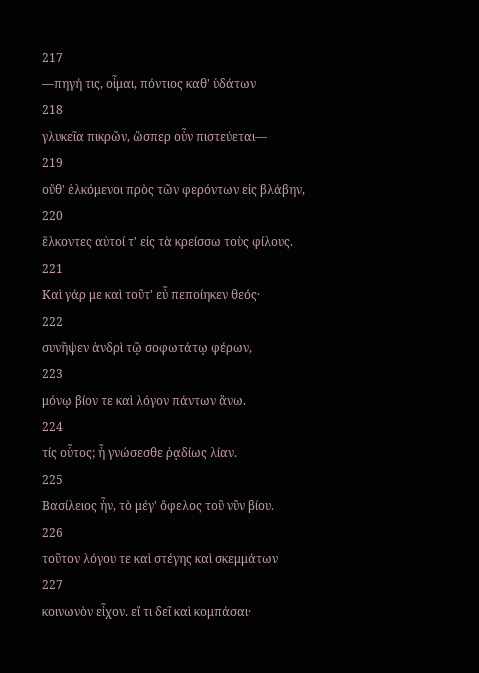217
—πηγή τις, οἶμαι, πόντιος καθ' ὑδάτων
218
γλυκεῖα πικρῶν, ὥσπερ οὖν πιστεύεται—
219
οὔθ' ἑλκόμενοι πρὸς τῶν φερόντων εἰς βλάβην,
220
ἕλκοντες αὐτοί τ' εἰς τὰ κρείσσω τοὺς φίλους.
221
Καὶ γάρ με καὶ τοῦτ' εὖ πεποίηκεν θεός·
222
συνῆψεν ἀνδρὶ τῷ σοφωτάτῳ φέρων,
223
μόνῳ βίον τε καὶ λόγον πάντων ἄνω.
224
τίς οὗτος; ἦ γνώσεσθε ῥᾳδίως λίαν.
225
Βασίλειος ἦν, τὸ μέγ' ὄφελος τοῦ νῦν βίου.
226
τοῦτον λόγου τε καὶ στέγης καὶ σκεμμάτων
227
κοινωνὸν εἶχον. εἴ τι δεῖ καὶ κομπάσαι·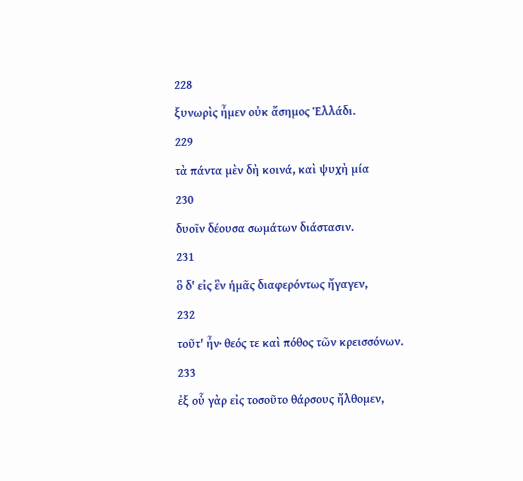228
ξυνωρὶς ἦμεν οὐκ ἄσημος Ἑλλάδι.
229
τὰ πάντα μὲν δὴ κοινά, καὶ ψυχὴ μία
230
δυοῖν δέουσα σωμάτων διάστασιν.
231
ὃ δ' εἰς ἓν ἡμᾶς διαφερόντως ἤγαγεν,
232
τοῦτ' ἦν· θεός τε καὶ πόθος τῶν κρεισσόνων.
233
ἐξ οὗ γὰρ εἰς τοσοῦτο θάρσους ἤλθομεν,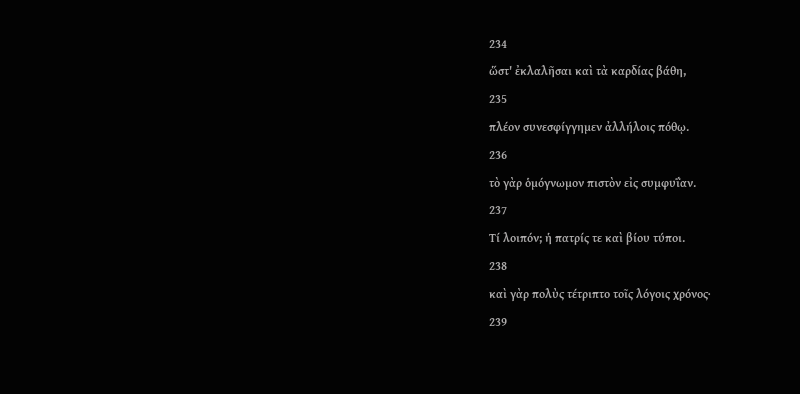234
ὥστ' ἐκλαλῆσαι καὶ τὰ καρδίας βάθη,
235
πλέον συνεσφίγγημεν ἀλλήλοις πόθῳ.
236
τὸ γὰρ ὁμόγνωμον πιστὸν εἰς συμφυΐαν.
237
Τί λοιπόν; ἡ πατρίς τε καὶ βίου τύποι.
238
καὶ γὰρ πολὺς τέτριπτο τοῖς λόγοις χρόνος·
239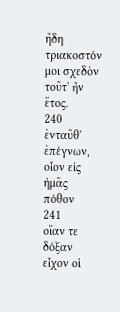ἤδη τριακοστόν μοι σχεδὸν τοῦτ' ἦν ἔτος.
240
ἐνταῦθ' ἐπέγνων, οἷον εἰς ἡμᾶς πόθον
241
οἵαν τε δόξαν εἶχον οἱ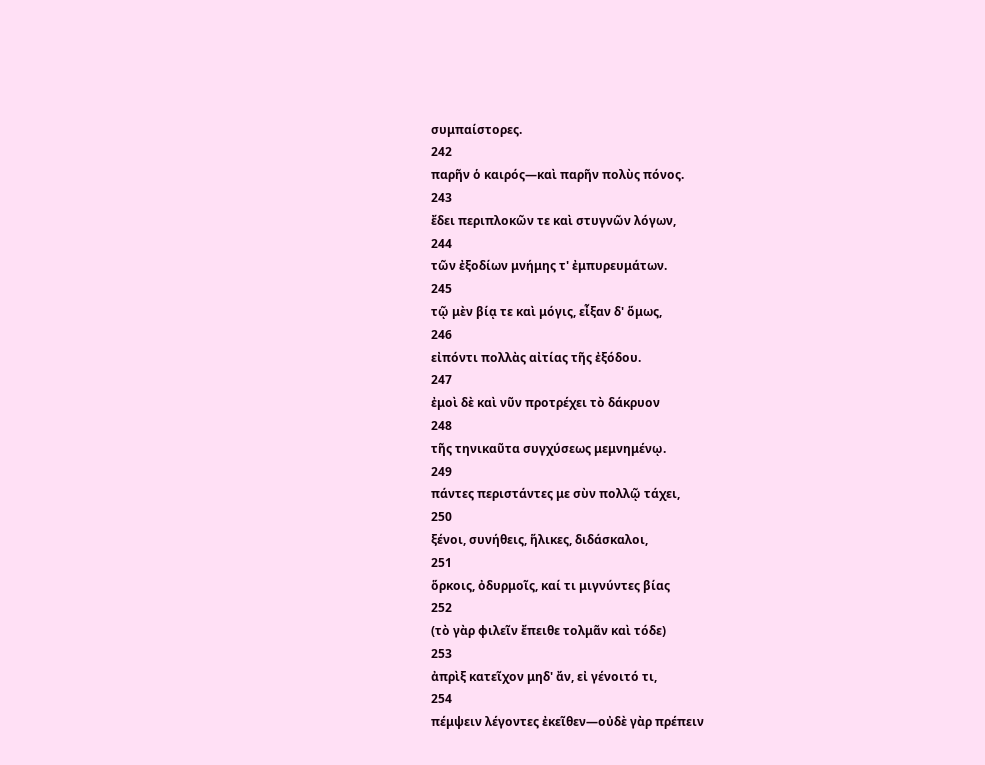συμπαίστορες.
242
παρῆν ὁ καιρός—καὶ παρῆν πολὺς πόνος.
243
ἔδει περιπλοκῶν τε καὶ στυγνῶν λόγων,
244
τῶν ἐξοδίων μνήμης τ' ἐμπυρευμάτων.
245
τῷ μὲν βίᾳ τε καὶ μόγις, εἶξαν δ' ὅμως,
246
εἰπόντι πολλὰς αἰτίας τῆς ἐξόδου.
247
ἐμοὶ δὲ καὶ νῦν προτρέχει τὸ δάκρυον
248
τῆς τηνικαῦτα συγχύσεως μεμνημένῳ.
249
πάντες περιστάντες με σὺν πολλῷ τάχει,
250
ξένοι, συνήθεις, ἥλικες, διδάσκαλοι,
251
ὅρκοις, ὀδυρμοῖς, καί τι μιγνύντες βίας
252
(τὸ γὰρ φιλεῖν ἔπειθε τολμᾶν καὶ τόδε)
253
ἀπρὶξ κατεῖχον μηδ' ἄν, εἰ γένοιτό τι,
254
πέμψειν λέγοντες ἐκεῖθεν—οὐδὲ γὰρ πρέπειν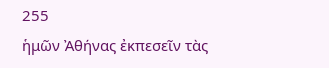255
ἡμῶν Ἀθήνας ἐκπεσεῖν τὰς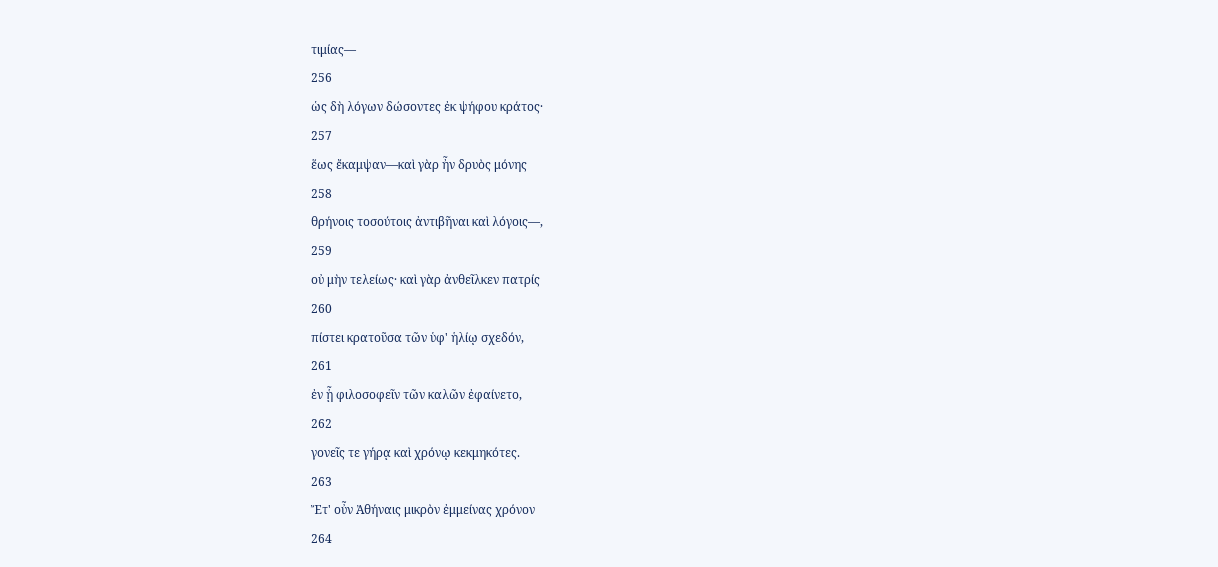τιμίας—
256
ὡς δὴ λόγων δώσοντες ἐκ ψήφου κράτος·
257
ἕως ἔκαμψαν—καὶ γὰρ ἦν δρυὸς μόνης
258
θρήνοις τοσούτοις ἀντιβῆναι καὶ λόγοις—,
259
οὐ μὴν τελείως· καὶ γὰρ ἀνθεῖλκεν πατρίς
260
πίστει κρατοῦσα τῶν ὑφ' ἡλίῳ σχεδόν,
261
ἐν ᾗ φιλοσοφεῖν τῶν καλῶν ἐφαίνετο,
262
γονεῖς τε γήρᾳ καὶ χρόνῳ κεκμηκότες.
263
Ἔτ' οὖν Ἀθήναις μικρὸν ἐμμείνας χρόνον
264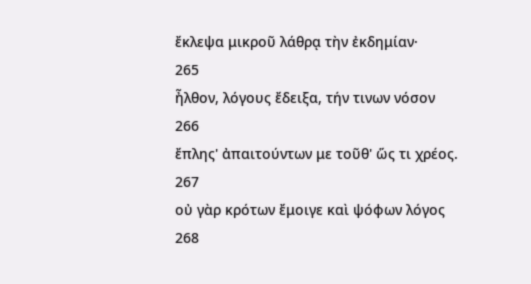ἔκλεψα μικροῦ λάθρᾳ τὴν ἐκδημίαν·
265
ἦλθον, λόγους ἔδειξα, τήν τινων νόσον
266
ἔπλης' ἀπαιτούντων με τοῦθ' ὥς τι χρέος.
267
οὐ γὰρ κρότων ἔμοιγε καὶ ψόφων λόγος
268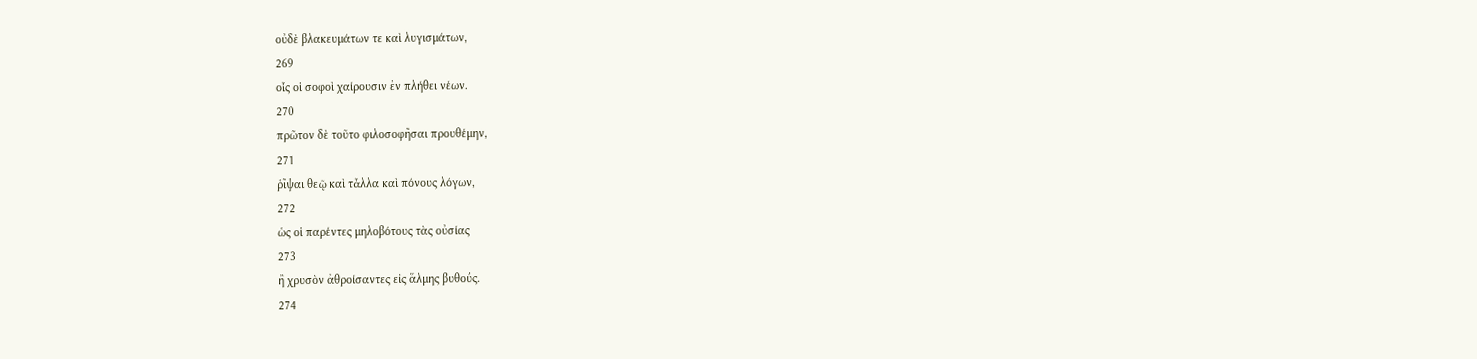οὐδὲ βλακευμάτων τε καὶ λυγισμάτων,
269
οἷς οἱ σοφοὶ χαίρουσιν ἐν πλήθει νέων.
270
πρῶτον δὲ τοῦτο φιλοσοφῆσαι προυθέμην,
271
ῥῖψαι θεῷ καὶ τἆλλα καὶ πόνους λόγων,
272
ὡς οἱ παρέντες μηλοβότους τὰς οὐσίας
273
ἢ χρυσὸν ἀθροίσαντες εἰς ἅλμης βυθούς.
274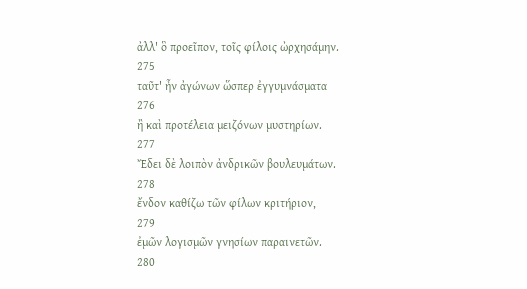ἀλλ' ὃ προεῖπον, τοῖς φίλοις ὠρχησάμην.
275
ταῦτ' ἦν ἀγώνων ὥσπερ ἐγγυμνάσματα
276
ἢ καὶ προτέλεια μειζόνων μυστηρίων.
277
Ἔδει δὲ λοιπὸν ἀνδρικῶν βουλευμάτων.
278
ἔνδον καθίζω τῶν φίλων κριτήριον,
279
ἐμῶν λογισμῶν γνησίων παραινετῶν.
280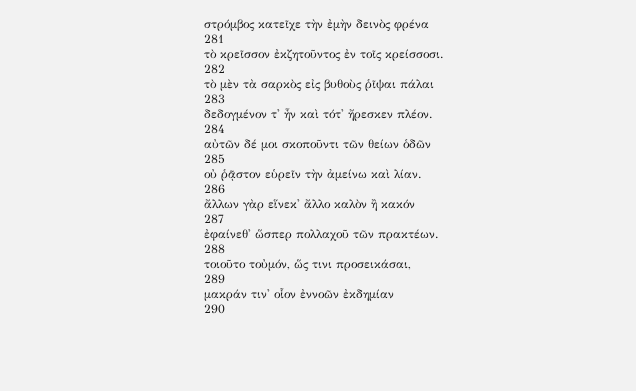στρόμβος κατεῖχε τὴν ἐμὴν δεινὸς φρένα
281
τὸ κρεῖσσον ἐκζητοῦντος ἐν τοῖς κρείσσοσι.
282
τὸ μὲν τὰ σαρκὸς εἰς βυθοὺς ῥῖψαι πάλαι
283
δεδογμένον τ' ἦν καὶ τότ' ἤρεσκεν πλέον.
284
αὐτῶν δέ μοι σκοποῦντι τῶν θείων ὁδῶν
285
οὐ ῥᾷστον εὑρεῖν τὴν ἀμείνω καὶ λίαν.
286
ἄλλων γὰρ εἵνεκ' ἄλλο καλὸν ἢ κακόν
287
ἐφαίνεθ' ὥσπερ πολλαχοῦ τῶν πρακτέων.
288
τοιοῦτο τοὐμόν, ὥς τινι προσεικάσαι,
289
μακράν τιν' οἷον ἐννοῶν ἐκδημίαν
290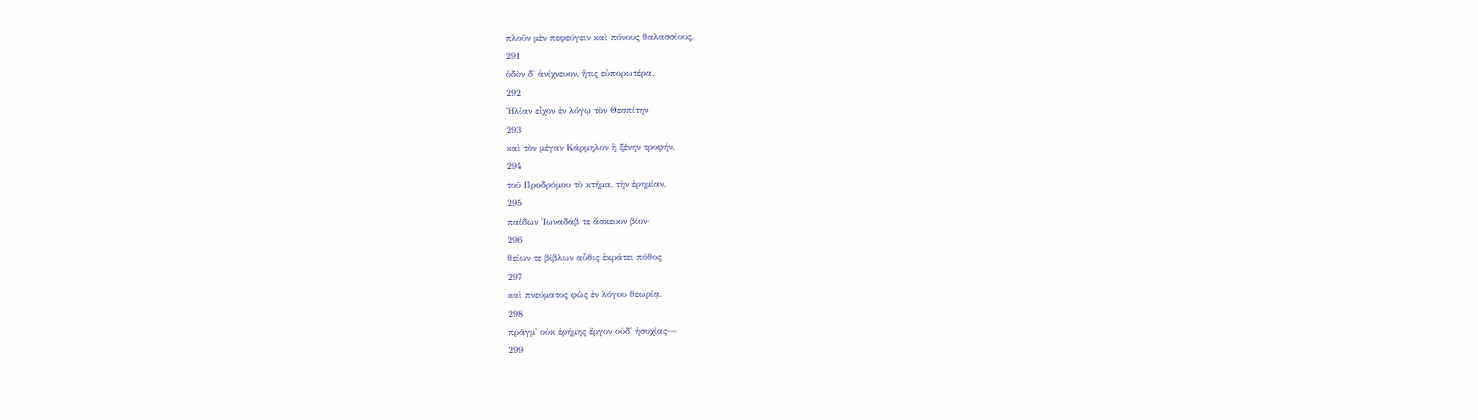πλοῦν μὲν πεφεύγειν καὶ πόνους θαλασσίους,
291
ὁδὸν δ' ἀνίχνευον, ἥτις εὐπορωτέρα.
292
Ἠλίαν εἶχον ἐν λόγῳ τὸν Θεσπίτην
293
καὶ τὸν μέγαν Κάρμηλον ἢ ξένην τροφήν,
294
τοῦ Προδρόμου τὸ κτῆμα, τὴν ἐρημίαν,
295
παίδων Ἰωναδάβ τε ἄσκευον βίον·
296
θείων τε βίβλων αὖθις ἐκράτει πόθος
297
καὶ πνεύματος φῶς ἐν λόγου θεωρίᾳ,
298
πρᾶγμ' οὐκ ἐρήμης ἔργον οὐδ' ἡσυχίας—
299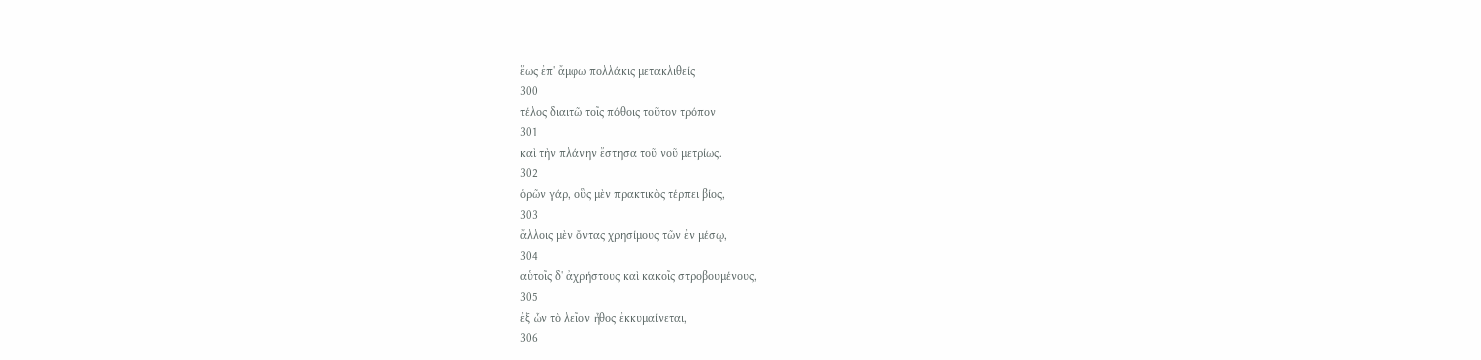ἕως ἐπ' ἄμφω πολλάκις μετακλιθείς
300
τέλος διαιτῶ τοῖς πόθοις τοῦτον τρόπον
301
καὶ τὴν πλάνην ἔστησα τοῦ νοῦ μετρίως.
302
ὁρῶν γάρ, οὓς μὲν πρακτικὸς τέρπει βίος,
303
ἄλλοις μὲν ὄντας χρησίμους τῶν ἐν μέσῳ,
304
αὑτοῖς δ' ἀχρήστους καὶ κακοῖς στροβουμένους,
305
ἐξ ὧν τὸ λεῖον ἦθος ἐκκυμαίνεται,
306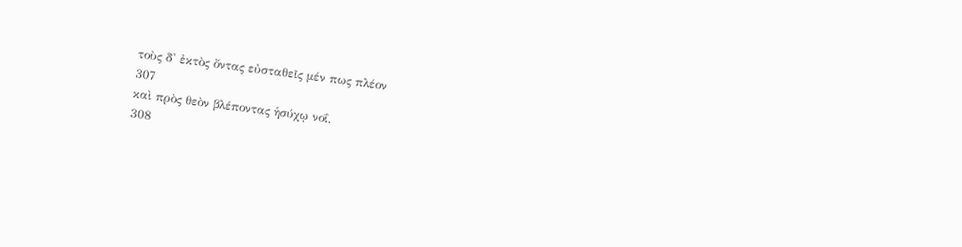τοὺς δ' ἐκτὸς ὄντας εὐσταθεῖς μέν πως πλέον
307
καὶ πρὸς θεὸν βλέποντας ἡσύχῳ νοΐ,
308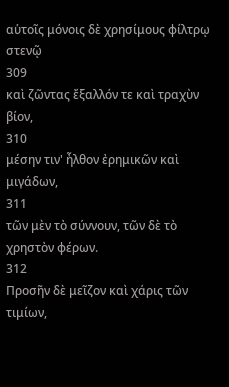αὑτοῖς μόνοις δὲ χρησίμους φίλτρῳ στενῷ
309
καὶ ζῶντας ἔξαλλόν τε καὶ τραχὺν βίον,
310
μέσην τιν' ἦλθον ἐρημικῶν καὶ μιγάδων,
311
τῶν μὲν τὸ σύννουν, τῶν δὲ τὸ χρηστὸν φέρων.
312
Προσῆν δὲ μεῖζον καὶ χάρις τῶν τιμίων,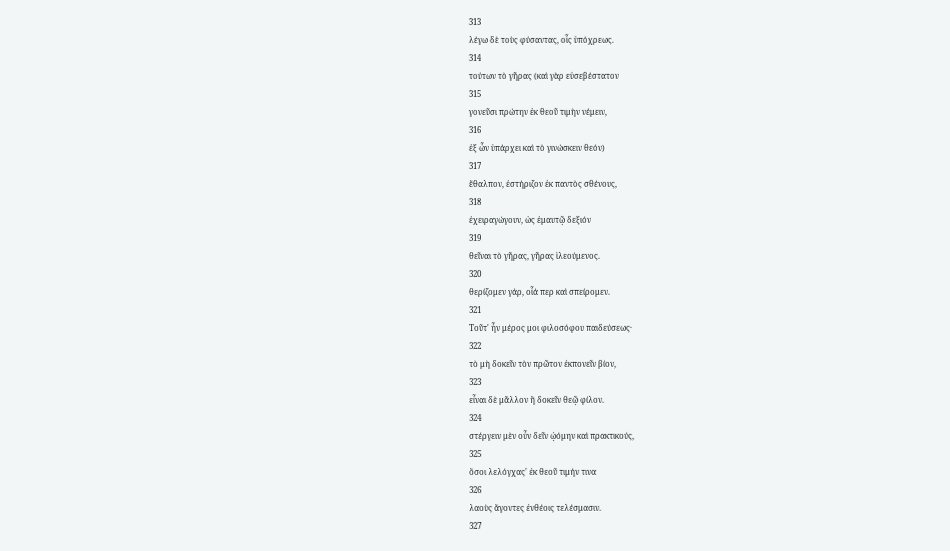313
λέγω δὲ τοὺς φύσαντας, οἷς ὑπόχρεως.
314
τούτων τὸ γῆρας (καὶ γὰρ εὐσεβέστατον
315
γονεῦσι πρώτην ἐκ θεοῦ τιμὴν νέμειν,
316
ἐξ ὧν ὑπάρχει καὶ τὸ γινώσκειν θεόν)
317
ἔθαλπον, ἐστήριζον ἐκ παντὸς σθένους,
318
ἐχειραγώγουν, ὡς ἐμαυτῷ δεξιόν
319
θεῖναι τὸ γῆρας, γῆρας ἱλεούμενος.
320
θερίζομεν γάρ, οἷά περ καὶ σπείρομεν.
321
Τοῦτ' ἦν μέρος μοι φιλοσόφου παιδεύσεως·
322
τὸ μὴ δοκεῖν τὸν πρῶτον ἐκπονεῖν βίον,
323
εἶναι δὲ μᾶλλον ἢ δοκεῖν θεῷ φίλον.
324
στέργειν μὲν οὖν δεῖν ᾠόμην καὶ πρακτικούς,
325
ὅσοι λελόγχας' ἐκ θεοῦ τιμήν τινα
326
λαοὺς ἄγοντες ἐνθέοις τελέσμασιν.
327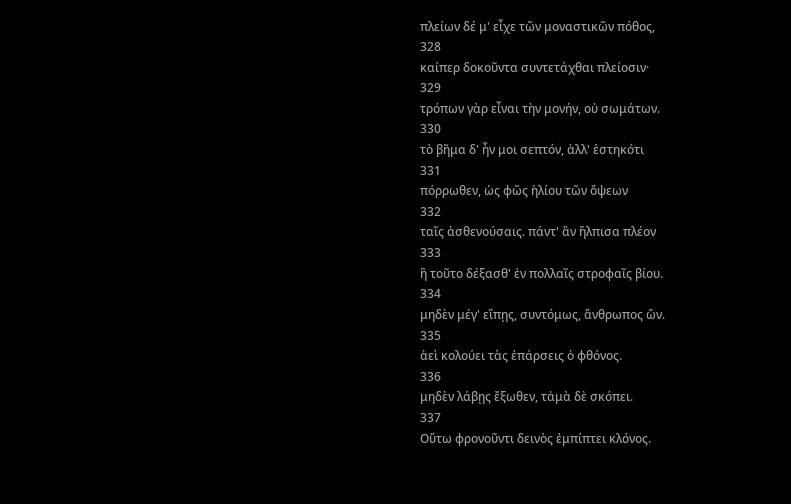πλείων δέ μ' εἶχε τῶν μοναστικῶν πόθος,
328
καίπερ δοκοῦντα συντετάχθαι πλείοσιν·
329
τρόπων γὰρ εἶναι τὴν μονήν, οὐ σωμάτων.
330
τὸ βῆμα δ' ἦν μοι σεπτόν, ἀλλ' ἑστηκότι
331
πόρρωθεν, ὡς φῶς ἡλίου τῶν ὄψεων
332
ταῖς ἀσθενούσαις. πάντ' ἂν ἤλπισα πλέον
333
ἢ τοῦτο δέξασθ' ἐν πολλαῖς στροφαῖς βίου.
334
μηδὲν μέγ' εἴπῃς, συντόμως, ἄνθρωπος ὤν.
335
ἀεὶ κολούει τὰς ἐπάρσεις ὁ φθόνος.
336
μηδὲν λάβῃς ἔξωθεν, τἀμὰ δὲ σκόπει.
337
Οὕτω φρονοῦντι δεινὸς ἐμπίπτει κλόνος.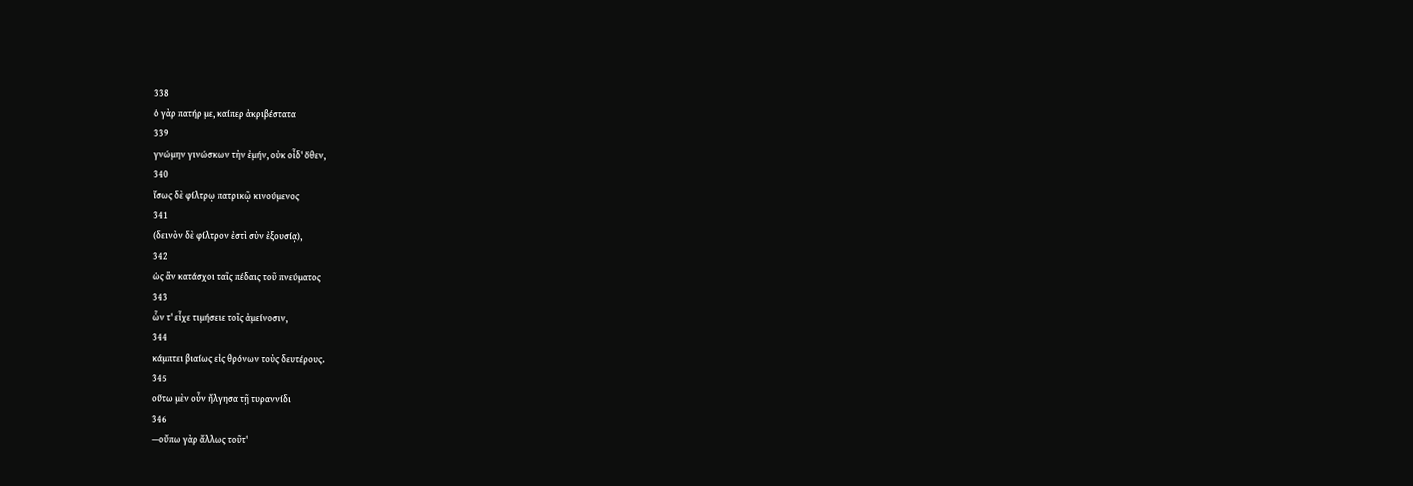338
ὁ γὰρ πατήρ με, καίπερ ἀκριβέστατα
339
γνώμην γινώσκων τὴν ἐμήν, οὐκ οἶδ' ὅθεν,
340
ἴσως δὲ φίλτρῳ πατρικῷ κινούμενος
341
(δεινὸν δὲ φίλτρον ἐστὶ σὺν ἐξουσίᾳ),
342
ὡς ἂν κατάσχοι ταῖς πέδαις τοῦ πνεύματος
343
ὧν τ' εἶχε τιμήσειε τοῖς ἀμείνοσιν,
344
κάμπτει βιαίως εἰς θρόνων τοὺς δευτέρους.
345
οὕτω μὲν οὖν ἤλγησα τῇ τυραννίδι
346
—οὔπω γὰρ ἄλλως τοῦτ'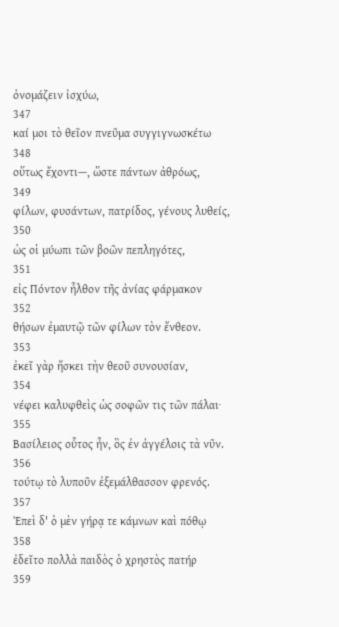ὀνομάζειν ἰσχύω,
347
καί μοι τὸ θεῖον πνεῦμα συγγιγνωσκέτω
348
οὕτως ἔχοντι—, ὥστε πάντων ἀθρόως,
349
φίλων, φυσάντων, πατρίδος, γένους λυθείς,
350
ὡς οἱ μύωπι τῶν βοῶν πεπληγότες,
351
εἰς Πόντον ἦλθον τῆς ἀνίας φάρμακον
352
θήσων ἐμαυτῷ τῶν φίλων τὸν ἔνθεον.
353
ἐκεῖ γὰρ ἤσκει τὴν θεοῦ συνουσίαν,
354
νέφει καλυφθεὶς ὡς σοφῶν τις τῶν πάλαι·
355
Βασίλειος οὗτος ἦν, ὃς ἐν ἀγγέλοις τὰ νῦν.
356
τούτῳ τὸ λυποῦν ἐξεμάλθασσον φρενός.
357
Ἐπεὶ δ' ὁ μὲν γήρᾳ τε κάμνων καὶ πόθῳ
358
ἐδεῖτο πολλὰ παιδὸς ὁ χρηστὸς πατήρ
359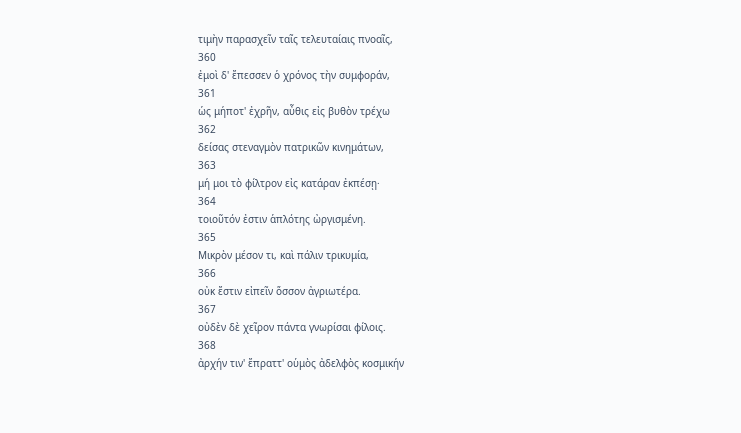τιμὴν παρασχεῖν ταῖς τελευταίαις πνοαῖς,
360
ἐμοὶ δ' ἔπεσσεν ὁ χρόνος τὴν συμφοράν,
361
ὡς μήποτ' ἐχρῆν, αὖθις εἰς βυθὸν τρέχω
362
δείσας στεναγμὸν πατρικῶν κινημάτων,
363
μή μοι τὸ φίλτρον εἰς κατάραν ἐκπέσῃ·
364
τοιοῦτόν ἐστιν ἁπλότης ὠργισμένη.
365
Μικρὸν μέσον τι, καὶ πάλιν τρικυμία,
366
οὐκ ἔστιν εἰπεῖν ὅσσον ἀγριωτέρα.
367
οὐδὲν δὲ χεῖρον πάντα γνωρίσαι φίλοις.
368
ἀρχήν τιν' ἔπραττ' οὑμὸς ἀδελφὸς κοσμικήν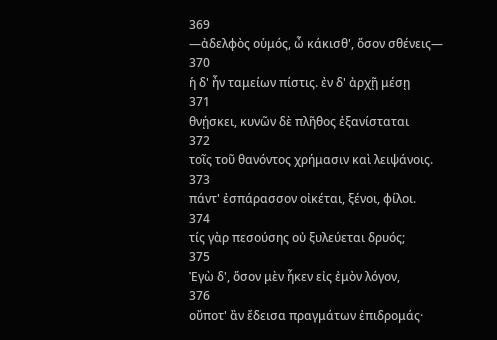369
—ἀδελφὸς οὑμός, ὦ κάκισθ', ὅσον σθένεις—
370
ἡ δ' ἦν ταμείων πίστις. ἐν δ' ἀρχῇ μέσῃ
371
θνῄσκει, κυνῶν δὲ πλῆθος ἐξανίσταται
372
τοῖς τοῦ θανόντος χρήμασιν καὶ λειψάνοις.
373
πάντ' ἐσπάρασσον οἰκέται, ξένοι, φίλοι.
374
τίς γὰρ πεσούσης οὐ ξυλεύεται δρυός;
375
Ἐγὼ δ', ὅσον μὲν ἧκεν εἰς ἐμὸν λόγον,
376
οὔποτ' ἂν ἔδεισα πραγμάτων ἐπιδρομάς·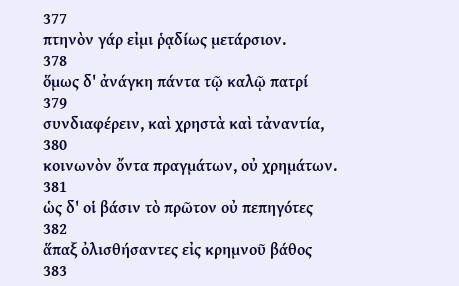377
πτηνὸν γάρ εἰμι ῥᾳδίως μετάρσιον.
378
ὅμως δ' ἀνάγκη πάντα τῷ καλῷ πατρί
379
συνδιαφέρειν, καὶ χρηστὰ καὶ τἀναντία,
380
κοινωνὸν ὄντα πραγμάτων, οὐ χρημάτων.
381
ὡς δ' οἱ βάσιν τὸ πρῶτον οὐ πεπηγότες
382
ἅπαξ ὀλισθήσαντες εἰς κρημνοῦ βάθος
383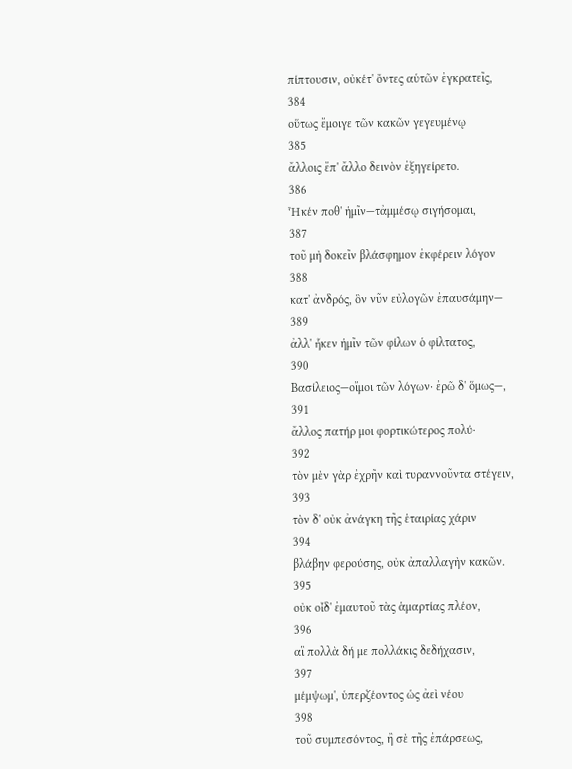πίπτουσιν, οὐκέτ' ὄντες αὑτῶν ἐγκρατεῖς,
384
οὕτως ἔμοιγε τῶν κακῶν γεγευμένῳ
385
ἄλλοις ἔπ' ἄλλο δεινὸν ἐξηγείρετο.
386
Ἧκέν ποθ' ἡμῖν—τἀμμέσῳ σιγήσομαι,
387
τοῦ μὴ δοκεῖν βλάσφημον ἐκφέρειν λόγον
388
κατ' ἀνδρός, ὃν νῦν εὐλογῶν ἐπαυσάμην—
389
ἀλλ' ἧκεν ἡμῖν τῶν φίλων ὁ φίλτατος,
390
Βασίλειος—οἴμοι τῶν λόγων· ἐρῶ δ' ὅμως—,
391
ἄλλος πατήρ μοι φορτικώτερος πολύ·
392
τὸν μὲν γὰρ ἐχρῆν καὶ τυραννοῦντα στέγειν,
393
τὸν δ' οὐκ ἀνάγκη τῆς ἑταιρίας χάριν
394
βλάβην φερούσης, οὐκ ἀπαλλαγὴν κακῶν.
395
οὐκ οἶδ' ἐμαυτοῦ τὰς ἁμαρτίας πλέον,
396
αἳ πολλὰ δή με πολλάκις δεδήχασιν,
397
μέμψωμ', ὑπερζέοντος ὡς ἀεὶ νέου
398
τοῦ συμπεσόντος, ἢ σὲ τῆς ἐπάρσεως,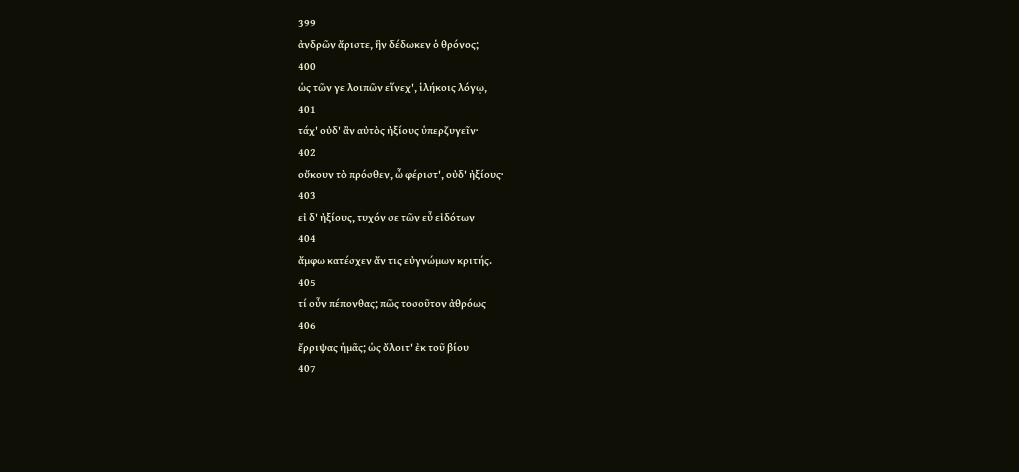399
ἀνδρῶν ἄριστε, ἣν δέδωκεν ὁ θρόνος;
400
ὡς τῶν γε λοιπῶν εἵνεχ', ἱλήκοις λόγῳ,
401
τάχ' οὐδ' ἂν αὐτὸς ἠξίους ὑπερζυγεῖν·
402
οὔκουν τὸ πρόσθεν, ὦ φέριστ', οὐδ' ἠξίους·
403
εἰ δ' ἠξίους, τυχόν σε τῶν εὖ εἰδότων
404
ἄμφω κατέσχεν ἄν τις εὐγνώμων κριτής.
405
τί οὖν πέπονθας; πῶς τοσοῦτον ἀθρόως
406
ἔρριψας ἡμᾶς; ὡς ὄλοιτ' ἐκ τοῦ βίου
407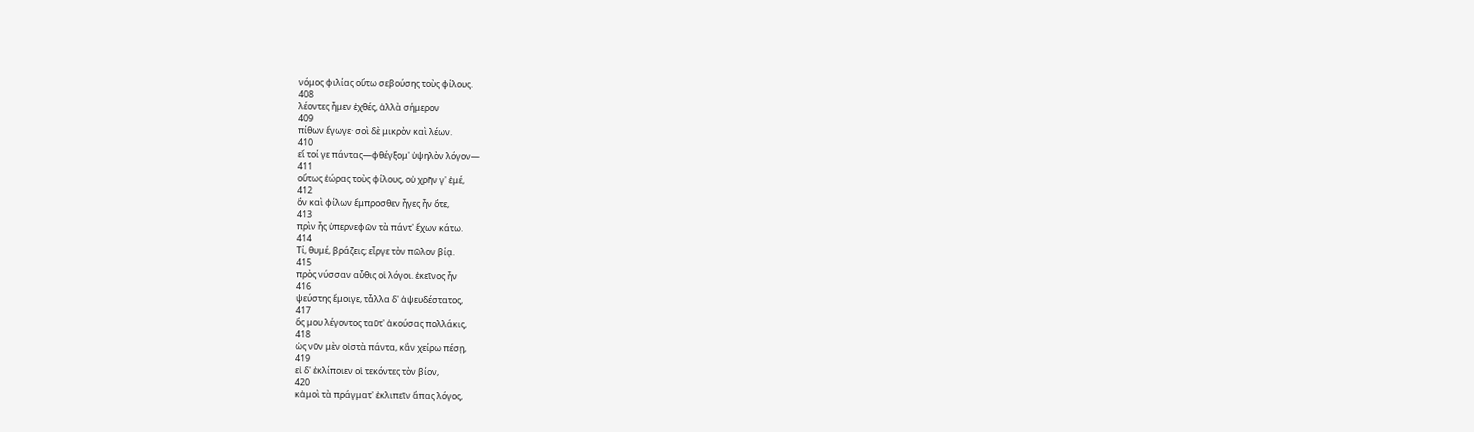νόμος φιλίας οὕτω σεβούσης τοὺς φίλους.
408
λέοντες ἦμεν ἐχθές, ἀλλὰ σήμερον
409
πίθων ἔγωγε· σοὶ δὲ μικρὸν καὶ λέων.
410
εἴ τοί γε πάντας—φθέγξομ' ὑψηλὸν λόγον—
411
οὕτως ἑώρας τοὺς φίλους, οὐ χρῆν γ' ἐμέ,
412
ὃν καὶ φίλων ἔμπροσθεν ἦγες ἦν ὅτε,
413
πρὶν ἦς ὑπερνεφῶν τὰ πάντ' ἔχων κάτω.
414
Τί, θυμέ, βράζεις; εἶργε τὸν πῶλον βίᾳ.
415
πρὸς νύσσαν αὖθις οἱ λόγοι. ἐκεῖνος ἦν
416
ψεύστης ἔμοιγε, τἆλλα δ' ἀψευδέστατος,
417
ὅς μου λέγοντος ταῦτ' ἀκούσας πολλάκις,
418
ὡς νῦν μὲν οἰστὰ πάντα, κἂν χείρω πέσῃ,
419
εἰ δ' ἐκλίποιεν οἱ τεκόντες τὸν βίον,
420
κἀμοὶ τὰ πράγματ' ἐκλιπεῖν ἅπας λόγος,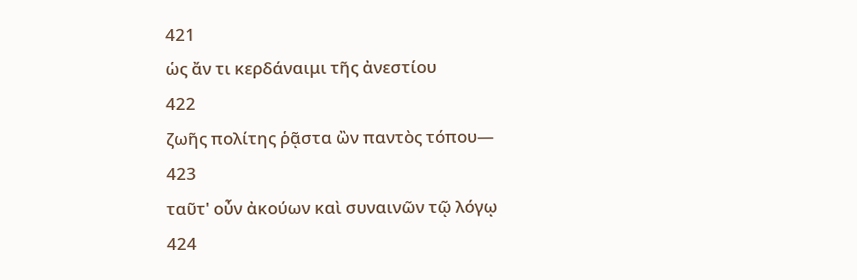421
ὡς ἄν τι κερδάναιμι τῆς ἀνεστίου
422
ζωῆς πολίτης ῥᾷστα ὢν παντὸς τόπου—
423
ταῦτ' οὖν ἀκούων καὶ συναινῶν τῷ λόγῳ
424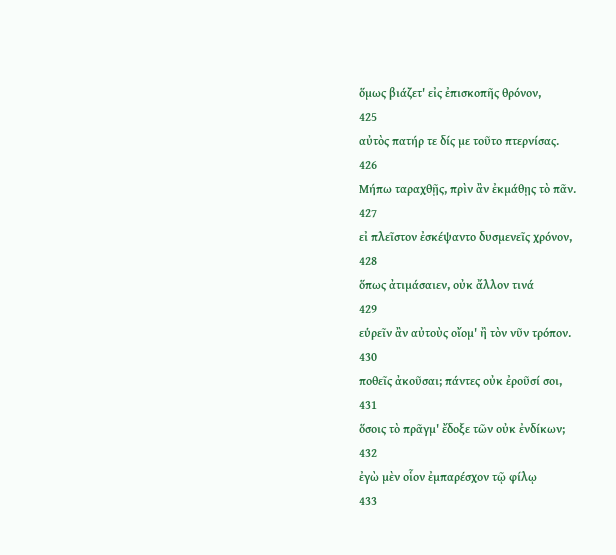ὅμως βιάζετ' εἰς ἐπισκοπῆς θρόνον,
425
αὐτὸς πατήρ τε δίς με τοῦτο πτερνίσας.
426
Μήπω ταραχθῇς, πρὶν ἂν ἐκμάθῃς τὸ πᾶν.
427
εἰ πλεῖστον ἐσκέψαντο δυσμενεῖς χρόνον,
428
ὅπως ἀτιμάσαιεν, οὐκ ἄλλον τινά
429
εὑρεῖν ἂν αὐτοὺς οἴομ' ἢ τὸν νῦν τρόπον.
430
ποθεῖς ἀκοῦσαι; πάντες οὐκ ἐροῦσί σοι,
431
ὅσοις τὸ πρᾶγμ' ἔδοξε τῶν οὐκ ἐνδίκων;
432
ἐγὼ μὲν οἷον ἐμπαρέσχον τῷ φίλῳ
433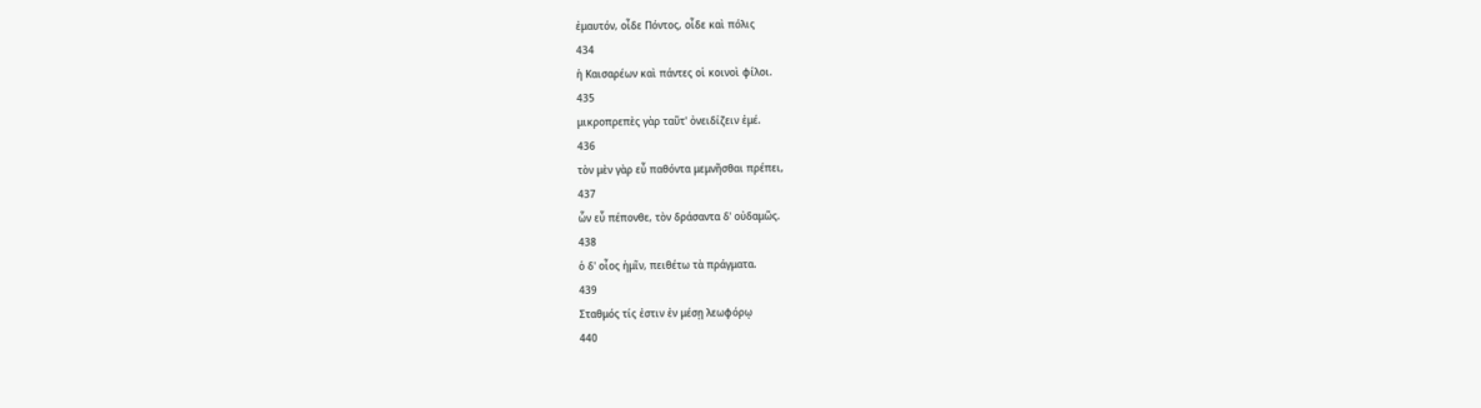ἐμαυτόν, οἶδε Πόντος, οἶδε καὶ πόλις
434
ἡ Καισαρέων καὶ πάντες οἱ κοινοὶ φίλοι.
435
μικροπρεπὲς γὰρ ταῦτ' ὀνειδίζειν ἐμέ.
436
τὸν μὲν γὰρ εὖ παθόντα μεμνῆσθαι πρέπει,
437
ὧν εὖ πέπονθε, τὸν δράσαντα δ' οὐδαμῶς.
438
ὁ δ' οἷος ἡμῖν, πειθέτω τὰ πράγματα.
439
Σταθμός τίς ἐστιν ἐν μέσῃ λεωφόρῳ
440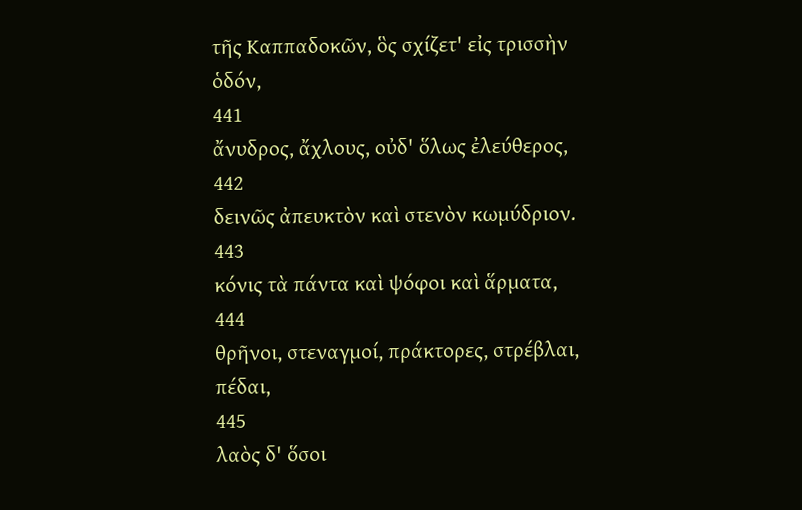τῆς Καππαδοκῶν, ὃς σχίζετ' εἰς τρισσὴν ὁδόν,
441
ἄνυδρος, ἄχλους, οὐδ' ὅλως ἐλεύθερος,
442
δεινῶς ἀπευκτὸν καὶ στενὸν κωμύδριον.
443
κόνις τὰ πάντα καὶ ψόφοι καὶ ἅρματα,
444
θρῆνοι, στεναγμοί, πράκτορες, στρέβλαι, πέδαι,
445
λαὸς δ' ὅσοι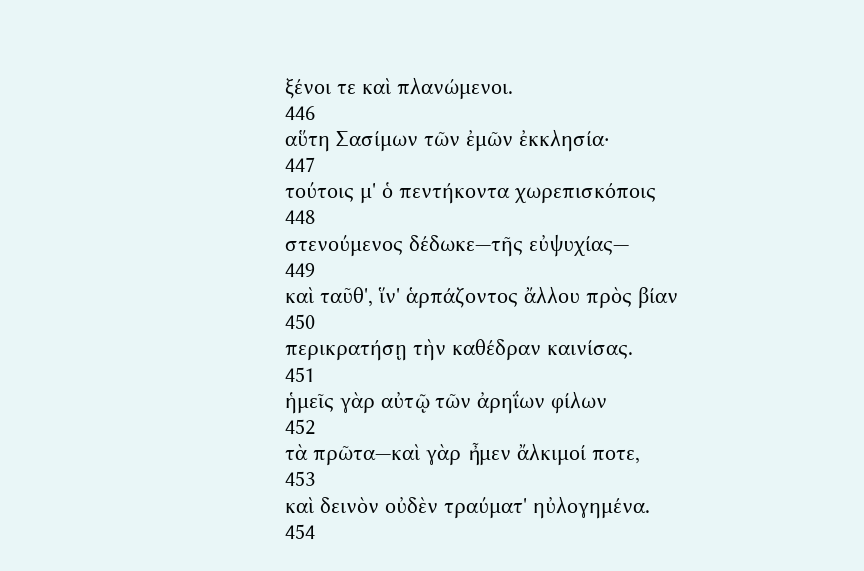ξένοι τε καὶ πλανώμενοι.
446
αὕτη Σασίμων τῶν ἐμῶν ἐκκλησία·
447
τούτοις μ' ὁ πεντήκοντα χωρεπισκόποις
448
στενούμενος δέδωκε—τῆς εὐψυχίας—
449
καὶ ταῦθ', ἵν' ἁρπάζοντος ἄλλου πρὸς βίαν
450
περικρατήσῃ τὴν καθέδραν καινίσας.
451
ἡμεῖς γὰρ αὐτῷ τῶν ἀρηΐων φίλων
452
τὰ πρῶτα—καὶ γὰρ ἦμεν ἄλκιμοί ποτε,
453
καὶ δεινὸν οὐδὲν τραύματ' ηὐλογημένα.
454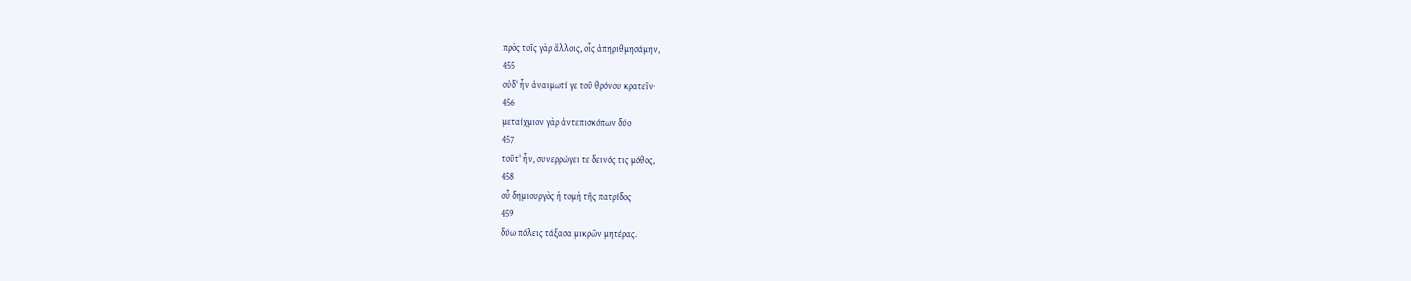πρὸς τοῖς γὰρ ἄλλοις, οἷς ἀπηριθμησάμην,
455
οὐδ' ἦν ἀναιμωτί γε τοῦ θρόνου κρατεῖν·
456
μεταίχμιον γὰρ ἀντεπισκόπων δύο
457
τοῦτ' ἦν, συνερρώγει τε δεινός τις μόθος,
458
οὗ δημιουργὸς ἡ τομὴ τῆς πατρίδος
459
δύω πόλεις τάξασα μικρῶν μητέρας.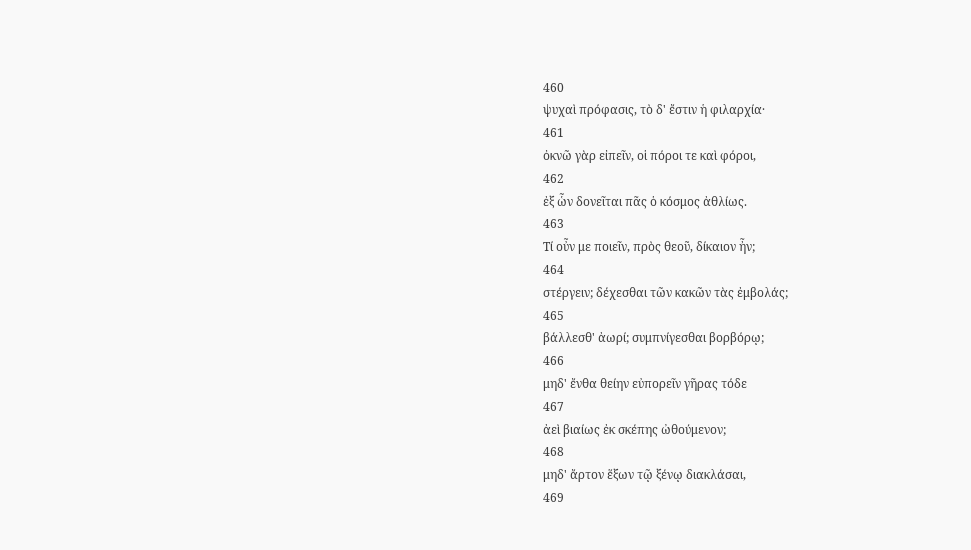460
ψυχαὶ πρόφασις, τὸ δ' ἔστιν ἡ φιλαρχία·
461
ὀκνῶ γὰρ εἰπεῖν, οἱ πόροι τε καὶ φόροι,
462
ἐξ ὧν δονεῖται πᾶς ὁ κόσμος ἀθλίως.
463
Τί οὖν με ποιεῖν, πρὸς θεοῦ, δίκαιον ἦν;
464
στέργειν; δέχεσθαι τῶν κακῶν τὰς ἐμβολάς;
465
βάλλεσθ' ἀωρί; συμπνίγεσθαι βορβόρῳ;
466
μηδ' ἔνθα θείην εὐπορεῖν γῆρας τόδε
467
ἀεὶ βιαίως ἐκ σκέπης ὠθούμενον;
468
μηδ' ἄρτον ἕξων τῷ ξένῳ διακλάσαι,
469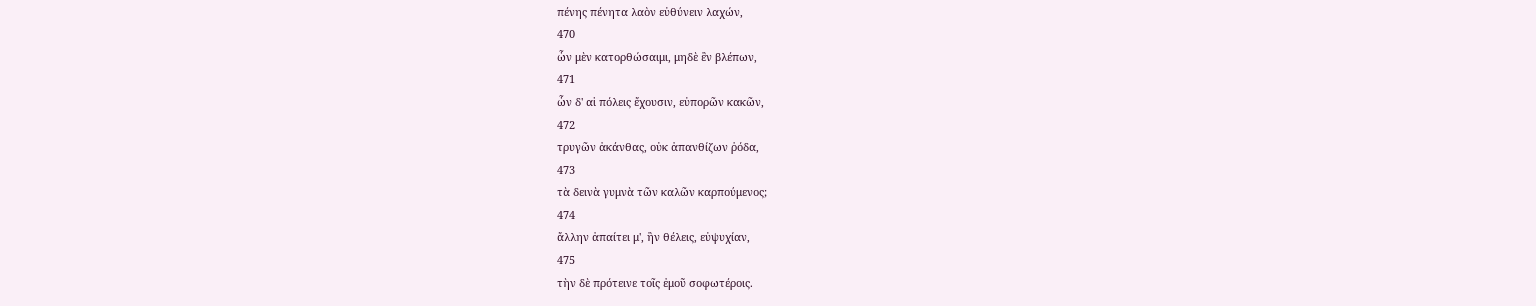πένης πένητα λαὸν εὐθύνειν λαχών,
470
ὧν μὲν κατορθώσαιμι, μηδὲ ἓν βλέπων,
471
ὧν δ' αἱ πόλεις ἔχουσιν, εὐπορῶν κακῶν,
472
τρυγῶν ἀκάνθας, οὐκ ἀπανθίζων ῥόδα,
473
τὰ δεινὰ γυμνὰ τῶν καλῶν καρπούμενος;
474
ἄλλην ἀπαίτει μ', ἣν θέλεις, εὐψυχίαν,
475
τὴν δὲ πρότεινε τοῖς ἐμοῦ σοφωτέροις.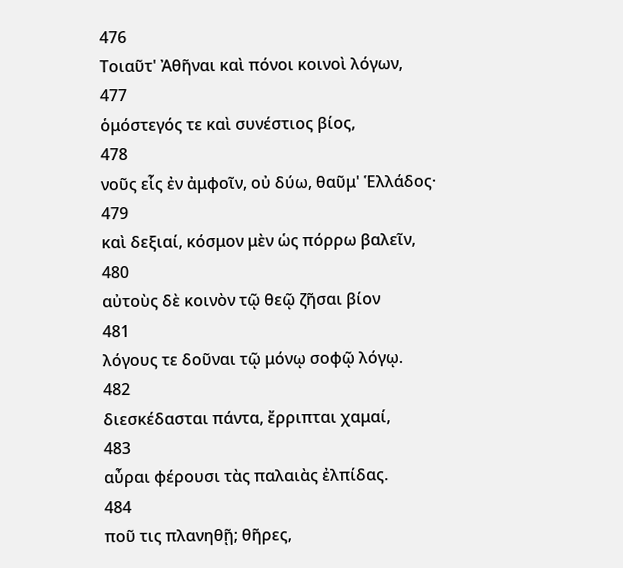476
Τοιαῦτ' Ἀθῆναι καὶ πόνοι κοινοὶ λόγων,
477
ὁμόστεγός τε καὶ συνέστιος βίος,
478
νοῦς εἷς ἐν ἀμφοῖν, οὐ δύω, θαῦμ' Ἑλλάδος·
479
καὶ δεξιαί, κόσμον μὲν ὡς πόρρω βαλεῖν,
480
αὐτοὺς δὲ κοινὸν τῷ θεῷ ζῆσαι βίον
481
λόγους τε δοῦναι τῷ μόνῳ σοφῷ λόγῳ.
482
διεσκέδασται πάντα, ἔρριπται χαμαί,
483
αὖραι φέρουσι τὰς παλαιὰς ἐλπίδας.
484
ποῦ τις πλανηθῇ; θῆρες,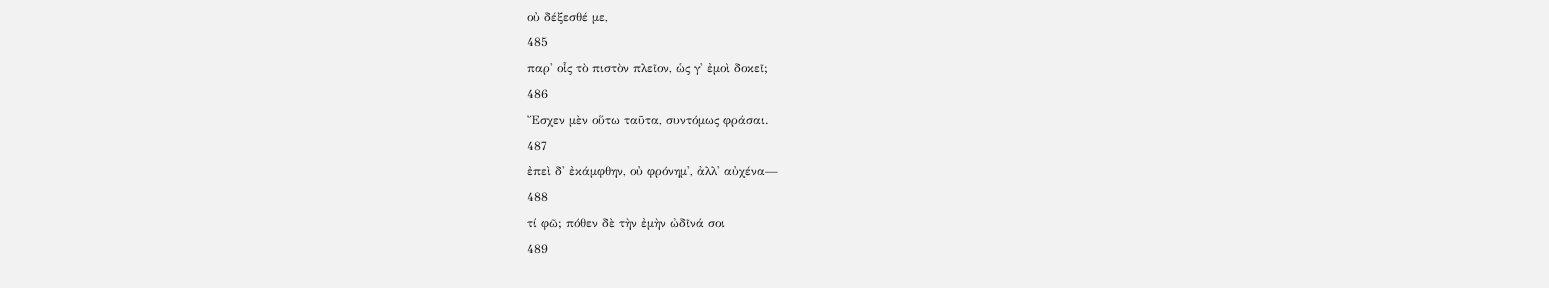οὐ δέξεσθέ με,
485
παρ' οἷς τὸ πιστὸν πλεῖον, ὡς γ' ἐμοὶ δοκεῖ;
486
Ἔσχεν μὲν οὕτω ταῦτα, συντόμως φράσαι.
487
ἐπεὶ δ' ἐκάμφθην, οὐ φρόνημ', ἀλλ' αὐχένα—
488
τί φῶ; πόθεν δὲ τὴν ἐμὴν ὠδῖνά σοι
489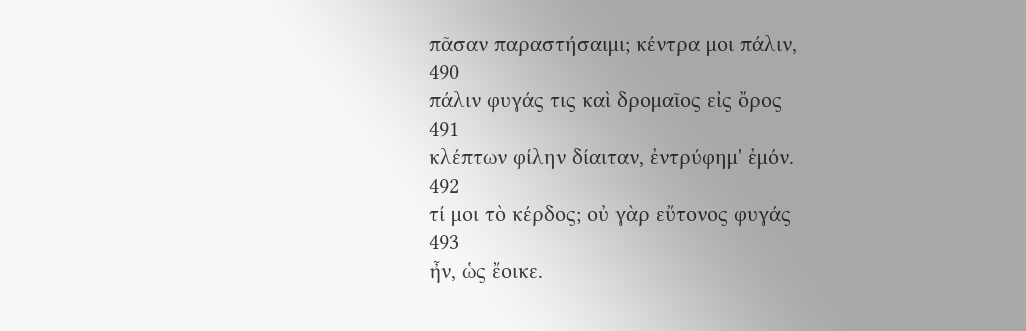πᾶσαν παραστήσαιμι; κέντρα μοι πάλιν,
490
πάλιν φυγάς τις καὶ δρομαῖος εἰς ὄρος
491
κλέπτων φίλην δίαιταν, ἐντρύφημ' ἐμόν.
492
τί μοι τὸ κέρδος; οὐ γὰρ εὔτονος φυγάς
493
ἦν, ὡς ἔοικε.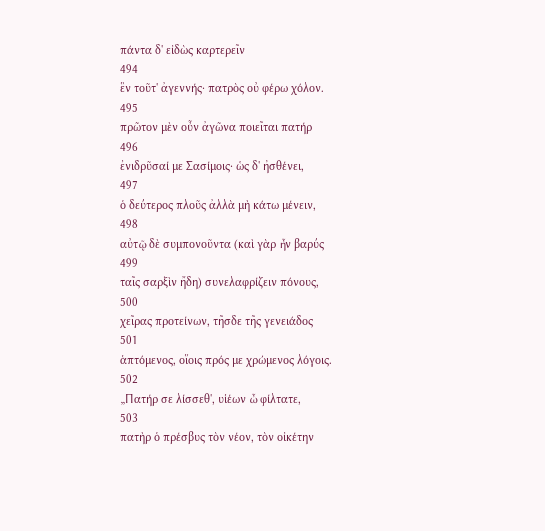πάντα δ' εἰδὼς καρτερεῖν
494
ἓν τοῦτ' ἀγεννής· πατρὸς οὐ φέρω χόλον.
495
πρῶτον μὲν οὖν ἀγῶνα ποιεῖται πατήρ
496
ἐνιδρῦσαί με Σασίμοις· ὡς δ' ἠσθένει,
497
ὁ δεύτερος πλοῦς ἀλλὰ μὴ κάτω μένειν,
498
αὐτῷ δὲ συμπονοῦντα (καὶ γὰρ ἦν βαρύς
499
ταῖς σαρξὶν ἤδη) συνελαφρίζειν πόνους,
500
χεῖρας προτείνων, τῆσδε τῆς γενειάδος
501
ἁπτόμενος, οἵοις πρός με χρώμενος λόγοις.
502
„Πατήρ σε λίσσεθ', υἱέων ὦ φίλτατε,
503
πατὴρ ὁ πρέσβυς τὸν νέον, τὸν οἰκέτην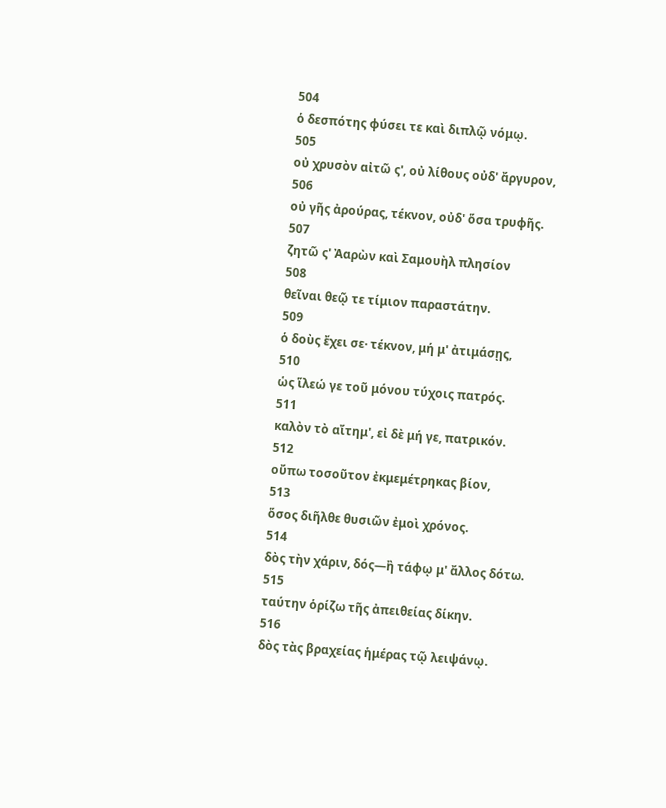504
ὁ δεσπότης φύσει τε καὶ διπλῷ νόμῳ.
505
οὐ χρυσὸν αἰτῶ ς', οὐ λίθους οὐδ' ἄργυρον,
506
οὐ γῆς ἀρούρας, τέκνον, οὐδ' ὅσα τρυφῆς.
507
ζητῶ ς' Ἀαρὼν καὶ Σαμουὴλ πλησίον
508
θεῖναι θεῷ τε τίμιον παραστάτην.
509
ὁ δοὺς ἔχει σε· τέκνον, μή μ' ἀτιμάσῃς,
510
ὡς ἵλεώ γε τοῦ μόνου τύχοις πατρός.
511
καλὸν τὸ αἴτημ', εἰ δὲ μή γε, πατρικόν.
512
οὔπω τοσοῦτον ἐκμεμέτρηκας βίον,
513
ὅσος διῆλθε θυσιῶν ἐμοὶ χρόνος.
514
δὸς τὴν χάριν, δός—ἢ τάφῳ μ' ἄλλος δότω.
515
ταύτην ὁρίζω τῆς ἀπειθείας δίκην.
516
δὸς τὰς βραχείας ἡμέρας τῷ λειψάνῳ.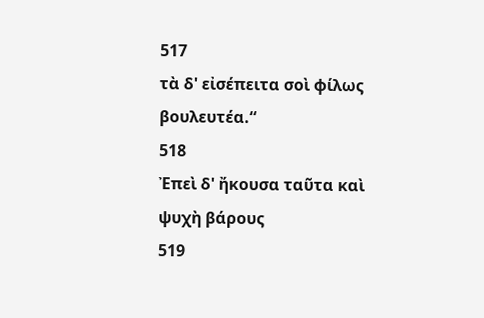517
τὰ δ' εἰσέπειτα σοὶ φίλως βουλευτέα.“
518
Ἐπεὶ δ' ἤκουσα ταῦτα καὶ ψυχὴ βάρους
519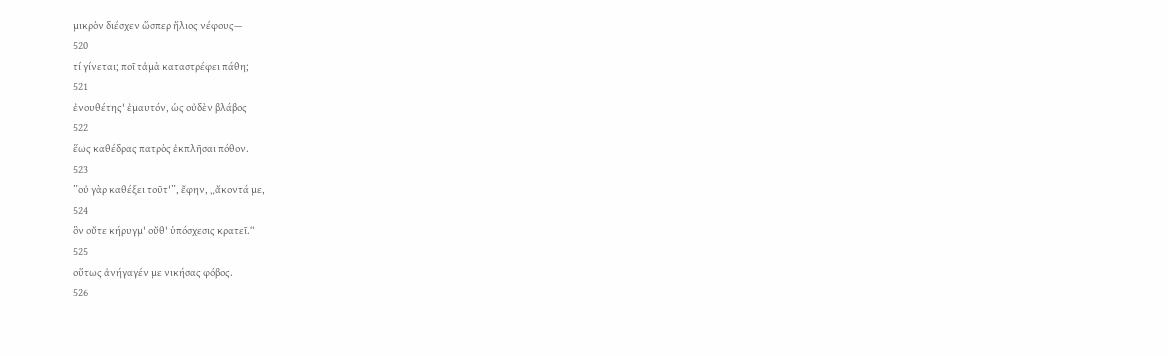μικρὸν διέσχεν ὥσπερ ἥλιος νέφους—
520
τί γίνεται; ποῖ τἀμὰ καταστρέφει πάθη;
521
ἐνουθέτης' ἐμαυτόν, ὡς οὐδὲν βλάβος
522
ἕως καθέδρας πατρὸς ἐκπλῆσαι πόθον.
523
”οὐ γὰρ καθέξει τοῦτ'”, ἔφην, „ἄκοντά με,
524
ὃν οὔτε κήρυγμ' οὔθ' ὑπόσχεσις κρατεῖ.“
525
οὕτως ἀνήγαγέν με νικήσας φόβος.
526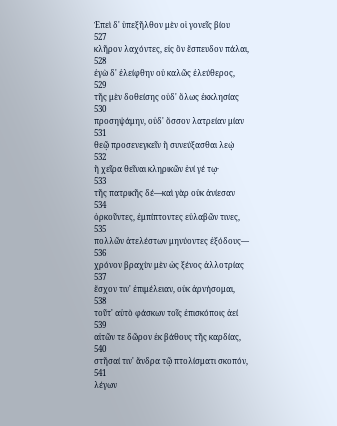Ἐπεὶ δ' ὑπεξῆλθον μὲν οἱ γονεῖς βίου
527
κλῆρον λαχόντες, εἰς ὃν ἔσπευδον πάλαι,
528
ἐγὼ δ' ἐλείφθην οὐ καλῶς ἐλεύθερος,
529
τῆς μὲν δοθείσης οὐδ' ὅλως ἐκκλησίας
530
προσηψάμην, οὐδ' ὅσσον λατρείαν μίαν
531
θεῷ προσενεγκεῖν ἢ συνεύξασθαι λεῴ
532
ἢ χεῖρα θεῖναι κληρικῶν ἑνί γέ τῳ·
533
τῆς πατρικῆς δέ—καὶ γὰρ οὐκ ἀνίεσαν
534
ὁρκοῦντες, ἐμπίπτοντες εὐλαβῶν τινες,
535
πολλῶν ἀτελέστων μηνύοντες ἐξόδους—
536
χρόνον βραχὺν μὲν ὡς ξένος ἀλλοτρίας
537
ἔσχον τιν' ἐπιμέλειαν, οὐκ ἀρνήσομαι,
538
τοῦτ' αὐτὸ φάσκων τοῖς ἐπισκόποις ἀεί
539
αἰτῶν τε δῶρον ἐκ βάθους τῆς καρδίας,
540
στῆσαί τιν' ἄνδρα τῷ πτολίσματι σκοπόν,
541
λέγων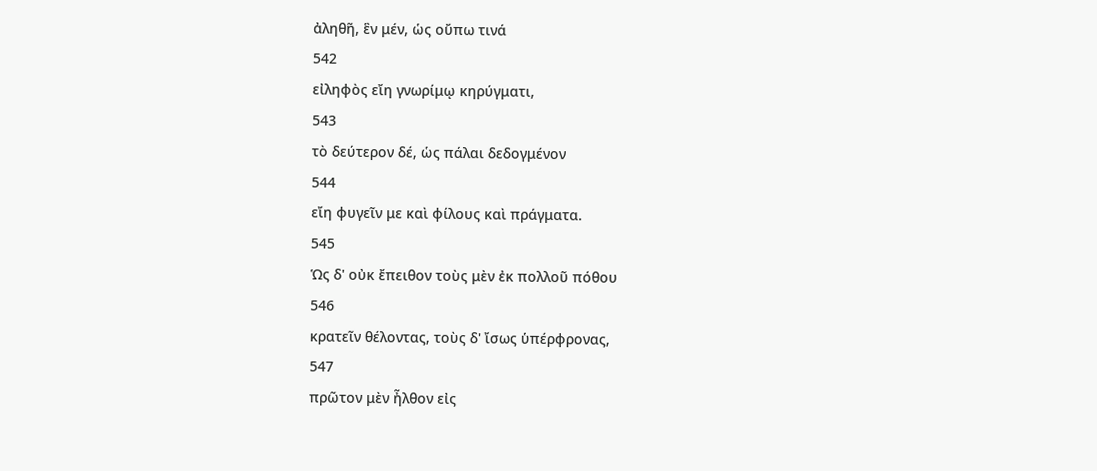ἀληθῆ, ἓν μέν, ὡς οὔπω τινά
542
εἰληφὸς εἴη γνωρίμῳ κηρύγματι,
543
τὸ δεύτερον δέ, ὡς πάλαι δεδογμένον
544
εἴη φυγεῖν με καὶ φίλους καὶ πράγματα.
545
Ὡς δ' οὐκ ἔπειθον τοὺς μὲν ἐκ πολλοῦ πόθου
546
κρατεῖν θέλοντας, τοὺς δ' ἴσως ὑπέρφρονας,
547
πρῶτον μὲν ἦλθον εἰς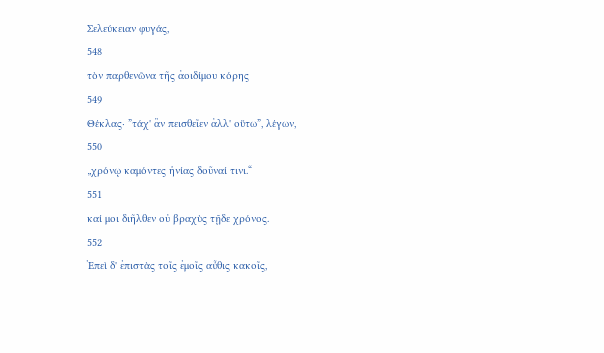Σελεύκειαν φυγάς,
548
τὸν παρθενῶνα τῆς ἀοιδίμου κόρης
549
Θέκλας· ”τάχ' ἂν πεισθεῖεν ἀλλ' οὕτω”, λέγων,
550
„χρόνῳ καμόντες ἡνίας δοῦναί τινι.“
551
καί μοι διῆλθεν οὐ βραχὺς τῇδε χρόνος.
552
Ἐπεὶ δ' ἐπιστὰς τοῖς ἐμοῖς αὖθις κακοῖς,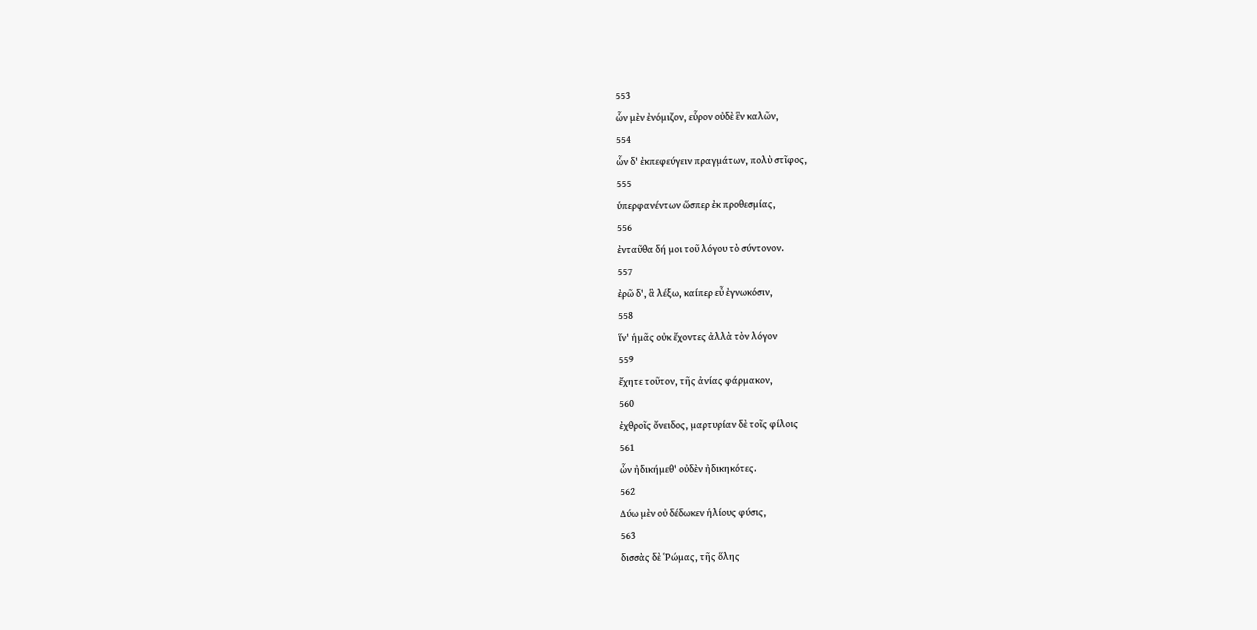553
ὧν μὲν ἐνόμιζον, εὗρον οὐδὲ ἓν καλῶν,
554
ὧν δ' ἐκπεφεύγειν πραγμάτων, πολὺ στῖφος,
555
ὑπερφανέντων ὥσπερ ἐκ προθεσμίας,
556
ἐνταῦθα δή μοι τοῦ λόγου τὸ σύντονον.
557
ἐρῶ δ', ἃ λέξω, καίπερ εὖ ἐγνωκόσιν,
558
ἵν' ἡμᾶς οὐκ ἔχοντες ἀλλὰ τὸν λόγον
559
ἔχητε τοῦτον, τῆς ἀνίας φάρμακον,
560
ἐχθροῖς ὄνειδος, μαρτυρίαν δὲ τοῖς φίλοις
561
ὧν ἠδικήμεθ' οὐδὲν ἠδικηκότες.
562
Δύω μὲν οὐ δέδωκεν ἡλίους φύσις,
563
δισσὰς δὲ Ῥώμας, τῆς ὅλης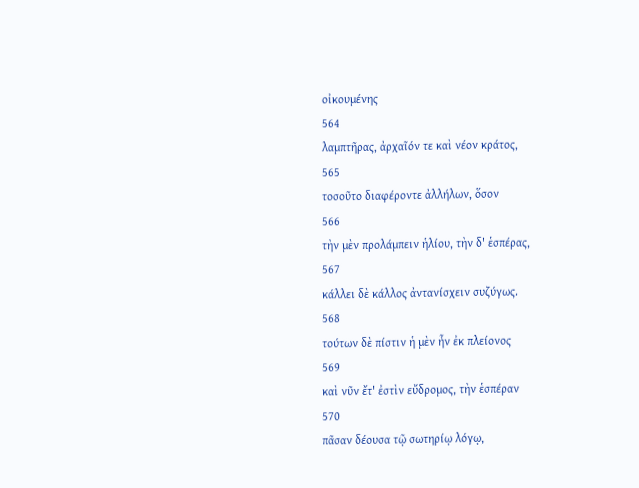οἰκουμένης
564
λαμπτῆρας, ἀρχαῖόν τε καὶ νέον κράτος,
565
τοσοῦτο διαφέροντε ἀλλήλων, ὅσον
566
τὴν μὲν προλάμπειν ἡλίου, τὴν δ' ἑσπέρας,
567
κάλλει δὲ κάλλος ἀντανίσχειν συζύγως.
568
τούτων δὲ πίστιν ἡ μὲν ἦν ἐκ πλείονος
569
καὶ νῦν ἔτ' ἐστὶν εὔδρομος, τὴν ἑσπέραν
570
πᾶσαν δέουσα τῷ σωτηρίῳ λόγῳ,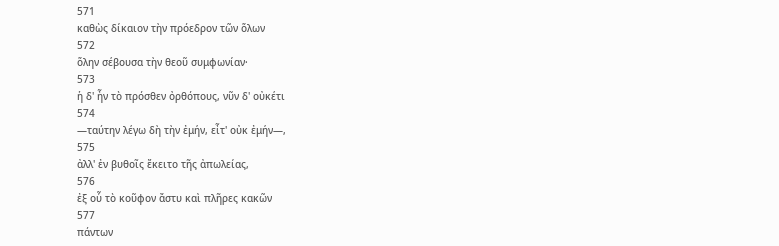571
καθὼς δίκαιον τὴν πρόεδρον τῶν ὅλων
572
ὅλην σέβουσα τὴν θεοῦ συμφωνίαν·
573
ἡ δ' ἦν τὸ πρόσθεν ὀρθόπους, νῦν δ' οὐκέτι
574
—ταύτην λέγω δὴ τὴν ἐμήν, εἶτ' οὐκ ἐμήν—,
575
ἀλλ' ἐν βυθοῖς ἔκειτο τῆς ἀπωλείας,
576
ἐξ οὗ τὸ κοῦφον ἄστυ καὶ πλῆρες κακῶν
577
πάντων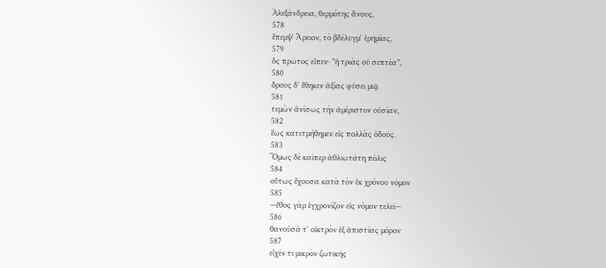Ἀλεξάνδρεια, θερμότης ἄνους,
578
ἔπεμψ' Ἄρειον, τὸ βδέλυγμ' ἐρημίας,
579
ὃς πρῶτος εἶπεν· ”ἡ τριὰς οὐ σεπτέα”,
580
ὅρους δ' ἔθηκεν ἀξίας φύσει μιᾷ
581
τεμὼν ἀνίσως τὴν ἀμέριστον οὐσίαν,
582
ἕως κατετμήθημεν εἰς πολλὰς ὁδούς.
583
Ὅμως δὲ καίπερ ἀθλιωτάτη πόλις
584
οὕτως ἔχουσα κατὰ τὸν ἐκ χρόνου νόμον
585
—ἔθος γὰρ ἐγχρονίζον εἰς νόμον τελεῖ—
586
θανοῦσά τ' οἰκτρὸν ἐξ ἀπιστίας μόρον
587
εἶχέν τι μικρὸν ζωτικῆς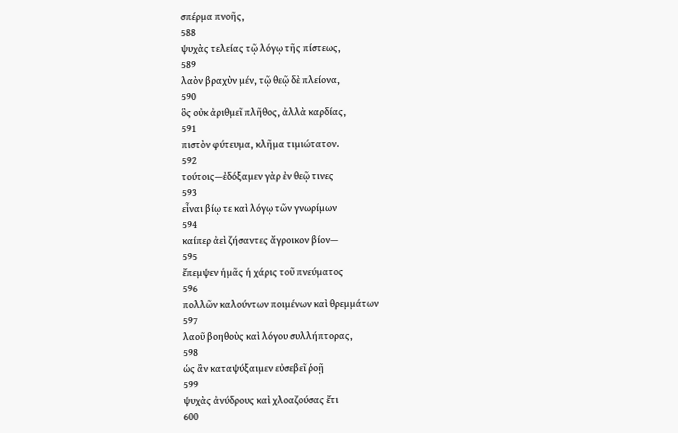σπέρμα πνοῆς,
588
ψυχὰς τελείας τῷ λόγῳ τῆς πίστεως,
589
λαὸν βραχὺν μέν, τῷ θεῷ δὲ πλείονα,
590
ὃς οὐκ ἀριθμεῖ πλῆθος, ἀλλὰ καρδίας,
591
πιστὸν φύτευμα, κλῆμα τιμιώτατον.
592
τούτοις—ἐδόξαμεν γὰρ ἐν θεῷ τινες
593
εἶναι βίῳ τε καὶ λόγῳ τῶν γνωρίμων
594
καίπερ ἀεὶ ζήσαντες ἄγροικον βίον—
595
ἔπεμψεν ἡμᾶς ἡ χάρις τοῦ πνεύματος
596
πολλῶν καλούντων ποιμένων καὶ θρεμμάτων
597
λαοῦ βοηθοὺς καὶ λόγου συλλήπτορας,
598
ὡς ἂν καταψύξαιμεν εὐσεβεῖ ῥοῇ
599
ψυχὰς ἀνύδρους καὶ χλοαζούσας ἔτι
600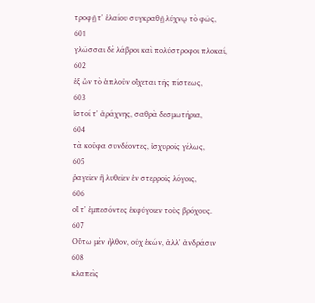τροφῇ τ' ἐλαίου συγκραθῇ λύχνῳ τὸ φῶς,
601
γλῶσσαι δὲ λάβροι καὶ πολύστροφοι πλοκαί,
602
ἐξ ὧν τὸ ἁπλοῦν οἴχεται τῆς πίστεως,
603
ἱστοί τ' ἀράχνης, σαθρὰ δεσμωτήρια,
604
τὰ κοῦφα συνδέοντες, ἰσχυροῖς γέλως,
605
ῥαγεῖεν ἢ λυθεῖεν ἐν στερροῖς λόγοις,
606
οἵ τ' ἐμπεσόντες ἐκφύγοιεν τοὺς βρόχους.
607
Οὕτω μὲν ἦλθον, οὐχ ἑκών, ἀλλ' ἀνδράσιν
608
κλαπεὶς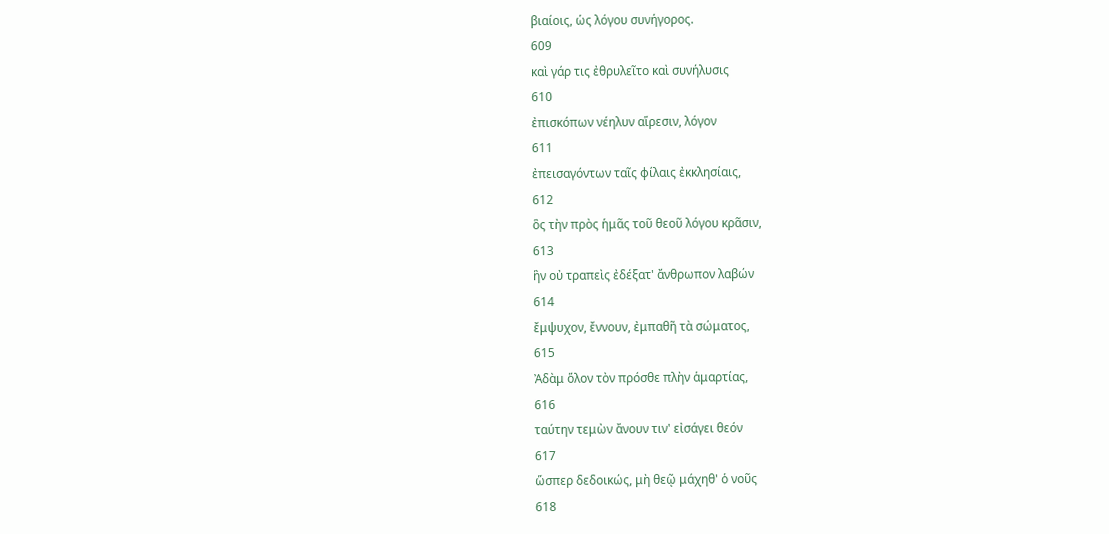βιαίοις, ὡς λόγου συνήγορος.
609
καὶ γάρ τις ἐθρυλεῖτο καὶ συνήλυσις
610
ἐπισκόπων νέηλυν αἵρεσιν, λόγον
611
ἐπεισαγόντων ταῖς φίλαις ἐκκλησίαις,
612
ὃς τὴν πρὸς ἡμᾶς τοῦ θεοῦ λόγου κρᾶσιν,
613
ἣν οὐ τραπεὶς ἐδέξατ' ἄνθρωπον λαβών
614
ἔμψυχον, ἔννουν, ἐμπαθῆ τὰ σώματος,
615
Ἀδὰμ ὅλον τὸν πρόσθε πλὴν ἁμαρτίας,
616
ταύτην τεμὼν ἄνουν τιν' εἰσάγει θεόν
617
ὥσπερ δεδοικώς, μὴ θεῷ μάχηθ' ὁ νοῦς
618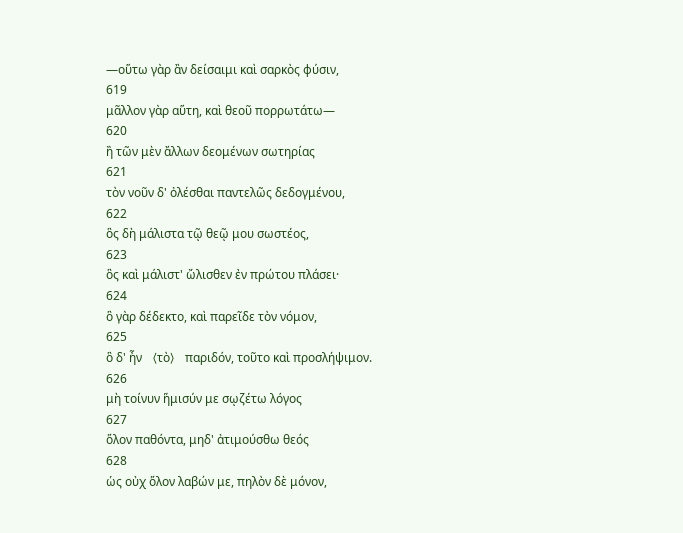—οὕτω γὰρ ἂν δείσαιμι καὶ σαρκὸς φύσιν,
619
μᾶλλον γὰρ αὕτη, καὶ θεοῦ πορρωτάτω—
620
ἢ τῶν μὲν ἄλλων δεομένων σωτηρίας
621
τὸν νοῦν δ' ὀλέσθαι παντελῶς δεδογμένου,
622
ὃς δὴ μάλιστα τῷ θεῷ μου σωστέος,
623
ὃς καὶ μάλιστ' ὤλισθεν ἐν πρώτου πλάσει·
624
ὃ γὰρ δέδεκτο, καὶ παρεῖδε τὸν νόμον,
625
ὃ δ' ἦν 〈τὸ〉 παριδόν, τοῦτο καὶ προσλήψιμον.
626
μὴ τοίνυν ἥμισύν με σῳζέτω λόγος
627
ὅλον παθόντα, μηδ' ἀτιμούσθω θεός
628
ὡς οὐχ ὅλον λαβών με, πηλὸν δὲ μόνον,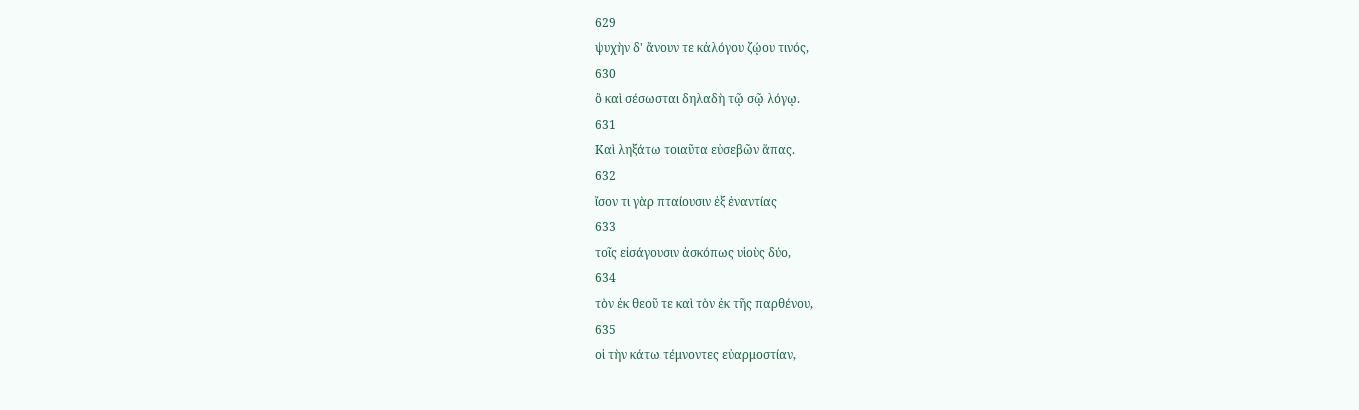629
ψυχὴν δ' ἄνουν τε κἀλόγου ζῴου τινός,
630
ὃ καὶ σέσωσται δηλαδὴ τῷ σῷ λόγῳ.
631
Καὶ ληξάτω τοιαῦτα εὐσεβῶν ἅπας.
632
ἴσον τι γὰρ πταίουσιν ἐξ ἐναντίας
633
τοῖς εἰσάγουσιν ἀσκόπως υἱοὺς δύο,
634
τὸν ἐκ θεοῦ τε καὶ τὸν ἐκ τῆς παρθένου,
635
οἱ τὴν κάτω τέμνοντες εὐαρμοστίαν,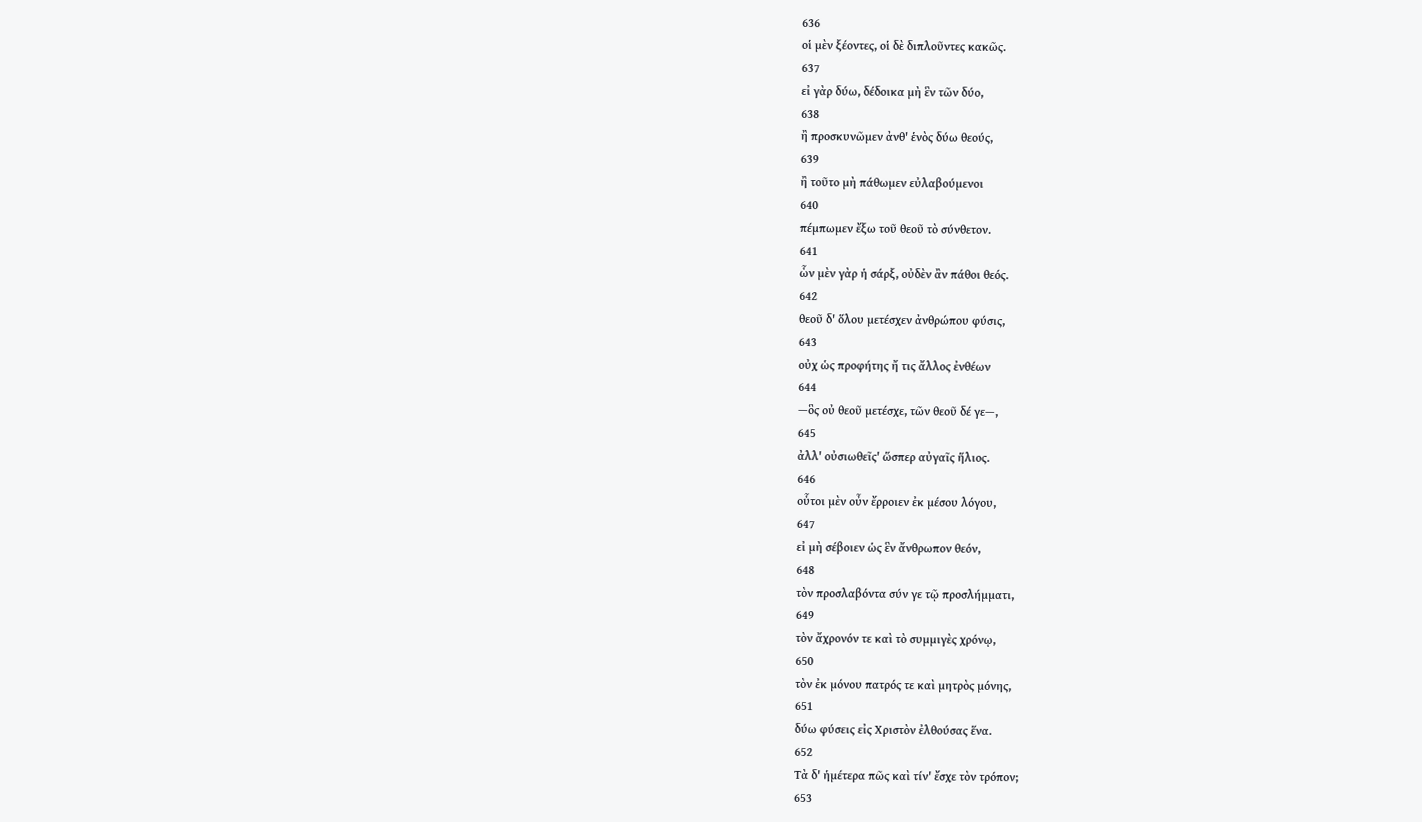636
οἱ μὲν ξέοντες, οἱ δὲ διπλοῦντες κακῶς.
637
εἰ γὰρ δύω, δέδοικα μὴ ἓν τῶν δύο,
638
ἢ προσκυνῶμεν ἀνθ' ἑνὸς δύω θεούς,
639
ἢ τοῦτο μὴ πάθωμεν εὐλαβούμενοι
640
πέμπωμεν ἔξω τοῦ θεοῦ τὸ σύνθετον.
641
ὧν μὲν γὰρ ἡ σάρξ, οὐδὲν ἂν πάθοι θεός.
642
θεοῦ δ' ὅλου μετέσχεν ἀνθρώπου φύσις,
643
οὐχ ὡς προφήτης ἤ τις ἄλλος ἐνθέων
644
—ὃς οὐ θεοῦ μετέσχε, τῶν θεοῦ δέ γε—,
645
ἀλλ' οὐσιωθεῖς' ὥσπερ αὐγαῖς ἥλιος.
646
οὗτοι μὲν οὖν ἔρροιεν ἐκ μέσου λόγου,
647
εἰ μὴ σέβοιεν ὡς ἓν ἄνθρωπον θεόν,
648
τὸν προσλαβόντα σύν γε τῷ προσλήμματι,
649
τὸν ἄχρονόν τε καὶ τὸ συμμιγὲς χρόνῳ,
650
τὸν ἐκ μόνου πατρός τε καὶ μητρὸς μόνης,
651
δύω φύσεις εἰς Χριστὸν ἐλθούσας ἕνα.
652
Τὰ δ' ἡμέτερα πῶς καὶ τίν' ἔσχε τὸν τρόπον;
653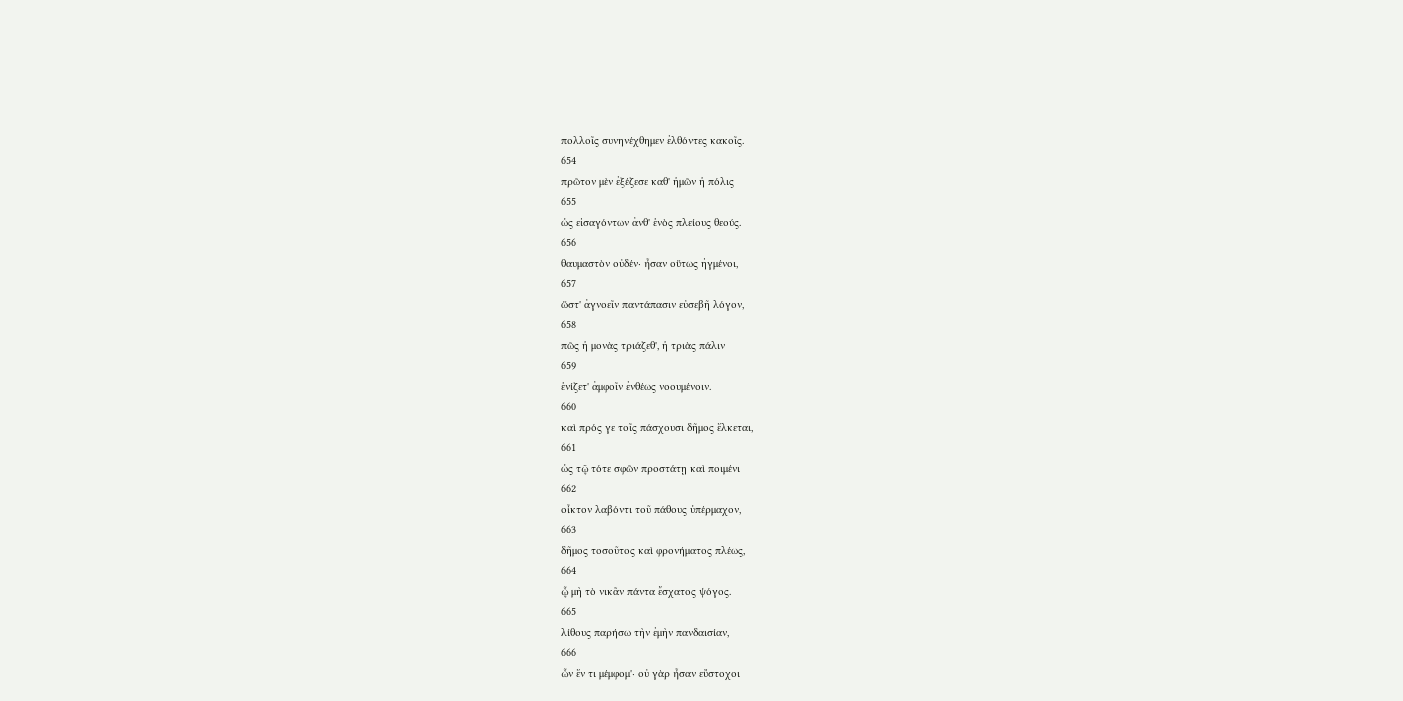πολλοῖς συνηνέχθημεν ἐλθόντες κακοῖς.
654
πρῶτον μὲν ἐξέζεσε καθ' ἡμῶν ἡ πόλις
655
ὡς εἰσαγόντων ἀνθ' ἑνὸς πλείους θεούς.
656
θαυμαστὸν οὐδέν· ἦσαν οὕτως ἠγμένοι,
657
ὥστ' ἀγνοεῖν παντάπασιν εὐσεβῆ λόγον,
658
πῶς ἡ μονὰς τριάζεθ', ἡ τριὰς πάλιν
659
ἑνίζετ' ἀμφοῖν ἐνθέως νοουμένοιν.
660
καὶ πρός γε τοῖς πάσχουσι δῆμος ἕλκεται,
661
ὡς τῷ τότε σφῶν προστάτῃ καὶ ποιμένι
662
οἶκτον λαβόντι τοῦ πάθους ὑπέρμαχον,
663
δῆμος τοσοῦτος καὶ φρονήματος πλέως,
664
ᾧ μὴ τὸ νικᾶν πάντα ἔσχατος ψόγος.
665
λίθους παρήσω τὴν ἐμὴν πανδαισίαν,
666
ὧν ἕν τι μέμφομ'· οὐ γὰρ ἦσαν εὔστοχοι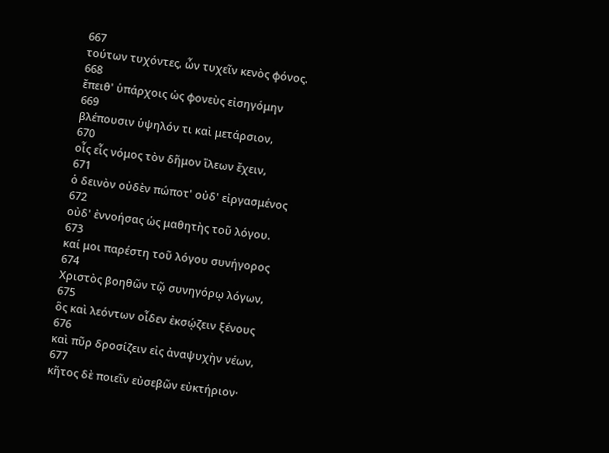667
τούτων τυχόντες, ὧν τυχεῖν κενὸς φόνος.
668
ἔπειθ' ὑπάρχοις ὡς φονεὺς εἰσηγόμην
669
βλέπουσιν ὑψηλόν τι καὶ μετάρσιον,
670
οἷς εἷς νόμος τὸν δῆμον ἵλεων ἔχειν,
671
ὁ δεινὸν οὐδὲν πώποτ' οὐδ' εἰργασμένος
672
οὐδ' ἐννοήσας ὡς μαθητὴς τοῦ λόγου.
673
καί μοι παρέστη τοῦ λόγου συνήγορος
674
Χριστὸς βοηθῶν τῷ συνηγόρῳ λόγων,
675
ὃς καὶ λεόντων οἶδεν ἐκσῴζειν ξένους
676
καὶ πῦρ δροσίζειν εἰς ἀναψυχὴν νέων,
677
κῆτος δὲ ποιεῖν εὐσεβῶν εὐκτήριον·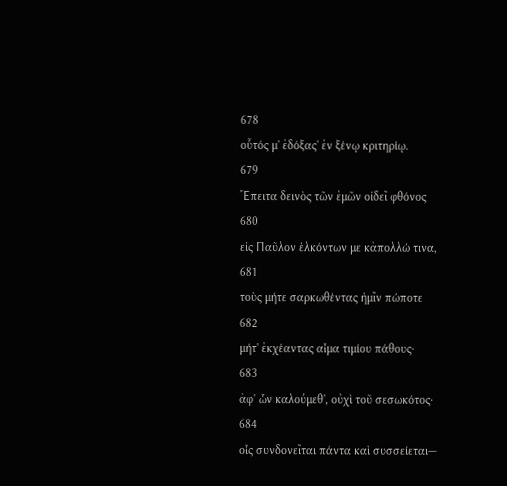678
οὗτός μ' ἐδόξας' ἐν ξένῳ κριτηρίῳ.
679
Ἔπειτα δεινὸς τῶν ἐμῶν οἰδεῖ φθόνος
680
εἰς Παῦλον ἑλκόντων με κἀπολλώ τινα,
681
τοὺς μήτε σαρκωθέντας ἡμῖν πώποτε
682
μήτ' ἐκχέαντας αἷμα τιμίου πάθους·
683
ἀφ' ὧν καλούμεθ', οὐχὶ τοῦ σεσωκότος·
684
οἷς συνδονεῖται πάντα καὶ συσσείεται—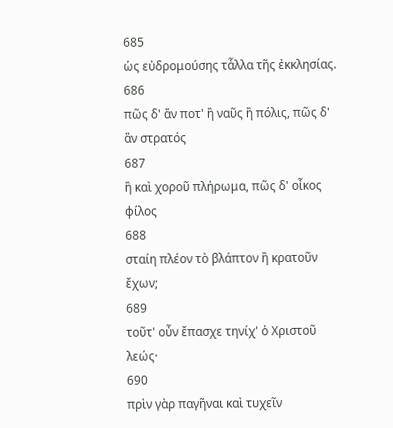685
ὡς εὐδρομούσης τἆλλα τῆς ἐκκλησίας.
686
πῶς δ' ἄν ποτ' ἢ ναῦς ἢ πόλις, πῶς δ' ἂν στρατός
687
ἢ καὶ χοροῦ πλήρωμα, πῶς δ' οἶκος φίλος
688
σταίη πλέον τὸ βλάπτον ἢ κρατοῦν ἔχων;
689
τοῦτ' οὖν ἔπασχε τηνίχ' ὁ Χριστοῦ λεώς·
690
πρὶν γὰρ παγῆναι καὶ τυχεῖν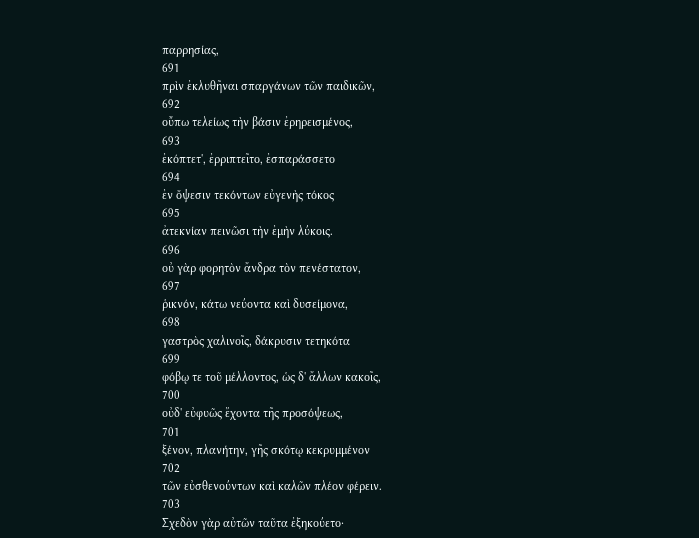παρρησίας,
691
πρὶν ἐκλυθῆναι σπαργάνων τῶν παιδικῶν,
692
οὔπω τελείως τὴν βάσιν ἐρηρεισμένος,
693
ἐκόπτετ', ἐρριπτεῖτο, ἐσπαράσσετο
694
ἐν ὄψεσιν τεκόντων εὐγενὴς τόκος
695
ἀτεκνίαν πεινῶσι τὴν ἐμὴν λύκοις.
696
οὐ γὰρ φορητὸν ἄνδρα τὸν πενέστατον,
697
ῥικνόν, κάτω νεύοντα καὶ δυσείμονα,
698
γαστρὸς χαλινοῖς, δάκρυσιν τετηκότα
699
φόβῳ τε τοῦ μέλλοντος, ὡς δ' ἄλλων κακοῖς,
700
οὐδ' εὐφυῶς ἔχοντα τῆς προσόψεως,
701
ξένον, πλανήτην, γῆς σκότῳ κεκρυμμένον
702
τῶν εὐσθενούντων καὶ καλῶν πλέον φέρειν.
703
Σχεδὸν γὰρ αὐτῶν ταῦτα ἐξηκούετο·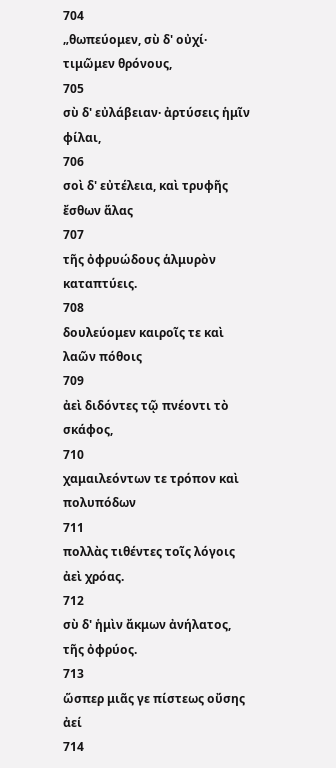704
„θωπεύομεν, σὺ δ' οὐχί· τιμῶμεν θρόνους,
705
σὺ δ' εὐλάβειαν· ἀρτύσεις ἡμῖν φίλαι,
706
σοὶ δ' εὐτέλεια, καὶ τρυφῆς ἔσθων ἅλας
707
τῆς ὀφρυώδους ἁλμυρὸν καταπτύεις.
708
δουλεύομεν καιροῖς τε καὶ λαῶν πόθοις
709
ἀεὶ διδόντες τῷ πνέοντι τὸ σκάφος,
710
χαμαιλεόντων τε τρόπον καὶ πολυπόδων
711
πολλὰς τιθέντες τοῖς λόγοις ἀεὶ χρόας.
712
σὺ δ' ἡμὶν ἄκμων ἀνήλατος, τῆς ὀφρύος.
713
ὥσπερ μιᾶς γε πίστεως οὔσης ἀεί
714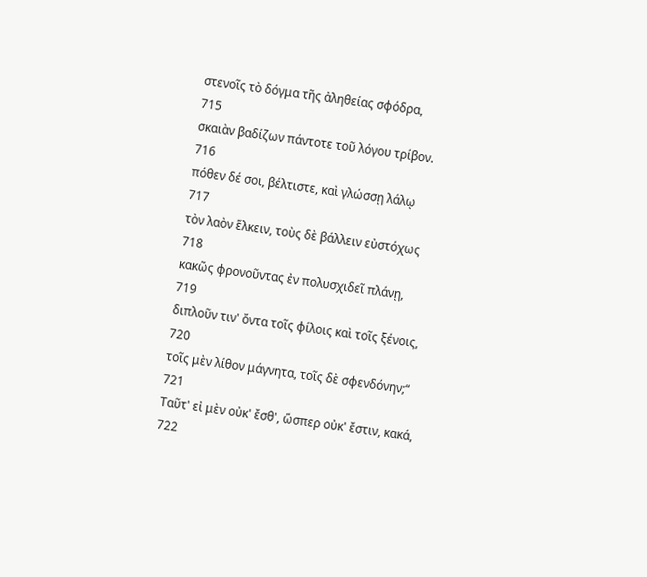στενοῖς τὸ δόγμα τῆς ἀληθείας σφόδρα,
715
σκαιὰν βαδίζων πάντοτε τοῦ λόγου τρίβον.
716
πόθεν δέ σοι, βέλτιστε, καὶ γλώσσῃ λάλῳ
717
τὸν λαὸν ἕλκειν, τοὺς δὲ βάλλειν εὐστόχως
718
κακῶς φρονοῦντας ἐν πολυσχιδεῖ πλάνῃ,
719
διπλοῦν τιν' ὄντα τοῖς φίλοις καὶ τοῖς ξένοις,
720
τοῖς μὲν λίθον μάγνητα, τοῖς δὲ σφενδόνην;“
721
Ταῦτ' εἰ μὲν οὐκ' ἔσθ', ὥσπερ οὐκ' ἔστιν, κακά,
722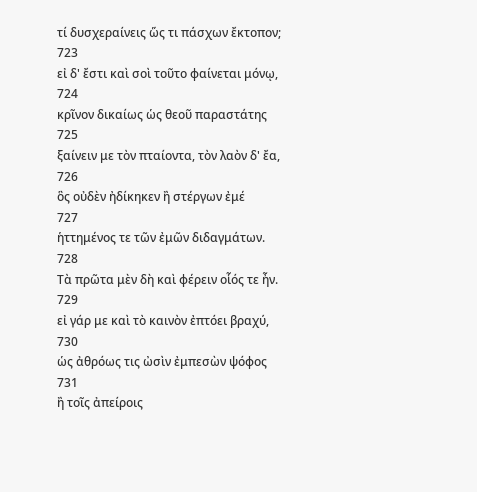τί δυσχεραίνεις ὥς τι πάσχων ἔκτοπον;
723
εἰ δ' ἔστι καὶ σοὶ τοῦτο φαίνεται μόνῳ,
724
κρῖνον δικαίως ὡς θεοῦ παραστάτης
725
ξαίνειν με τὸν πταίοντα, τὸν λαὸν δ' ἔα,
726
ὃς οὐδὲν ἠδίκηκεν ἢ στέργων ἐμέ
727
ἡττημένος τε τῶν ἐμῶν διδαγμάτων.
728
Τὰ πρῶτα μὲν δὴ καὶ φέρειν οἷός τε ἦν.
729
εἰ γάρ με καὶ τὸ καινὸν ἐπτόει βραχύ,
730
ὡς ἀθρόως τις ὠσὶν ἐμπεσὼν ψόφος
731
ἢ τοῖς ἀπείροις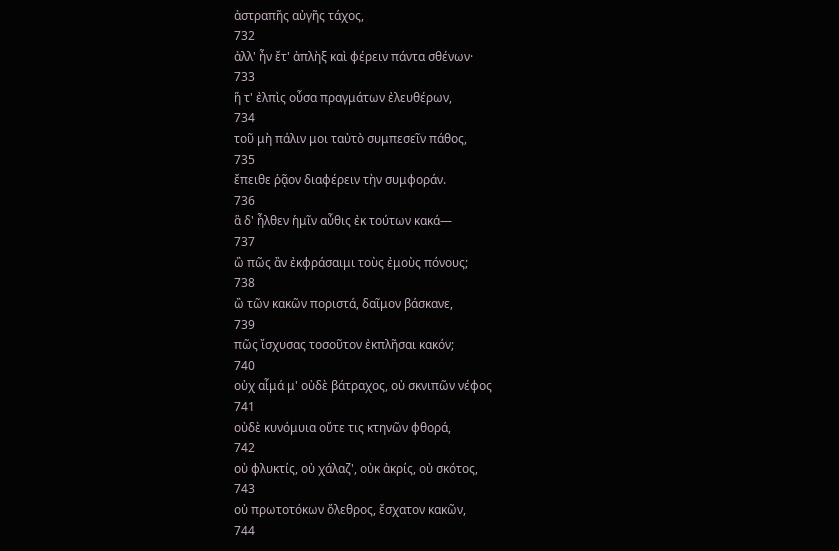ἀστραπῆς αὐγῆς τάχος,
732
ἀλλ' ἦν ἔτ' ἀπλὴξ καὶ φέρειν πάντα σθένων·
733
ἥ τ' ἐλπὶς οὖσα πραγμάτων ἐλευθέρων,
734
τοῦ μὴ πάλιν μοι ταὐτὸ συμπεσεῖν πάθος,
735
ἔπειθε ῥᾷον διαφέρειν τὴν συμφοράν.
736
ἃ δ' ἦλθεν ἡμῖν αὖθις ἐκ τούτων κακά—
737
ὢ πῶς ἂν ἐκφράσαιμι τοὺς ἐμοὺς πόνους;
738
ὢ τῶν κακῶν ποριστά, δαῖμον βάσκανε,
739
πῶς ἴσχυσας τοσοῦτον ἐκπλῆσαι κακόν;
740
οὐχ αἷμά μ' οὐδὲ βάτραχος, οὐ σκνιπῶν νέφος
741
οὐδὲ κυνόμυια οὔτε τις κτηνῶν φθορά,
742
οὐ φλυκτίς, οὐ χάλαζ', οὐκ ἀκρίς, οὐ σκότος,
743
οὐ πρωτοτόκων ὄλεθρος, ἔσχατον κακῶν,
744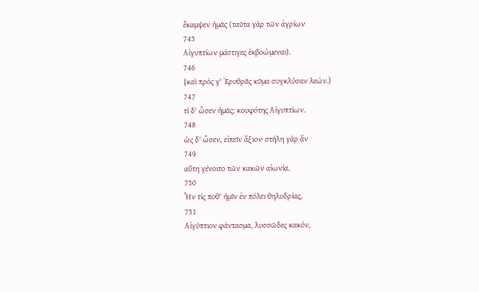ἔκαμψεν ἡμᾶς (ταῦτα γὰρ τῶν ἀγρίων
745
Αἰγυπτίων μάστιγες ἐκβοώμεναι).
746
{καὶ πρός γ' Ἐρυθρᾶς κῦμα συγκλύσαν λεών.}
747
τί δ' ὦσεν ἡμᾶς; κουφότης Αἰγυπτίων.
748
ὡς δ' ὦσεν, εἰπεῖν ἄξιον· στήλη γὰρ ἄν
749
αὕτη γένοιτο τῶν κακῶν αἰωνία.
750
Ἦν τίς ποθ' ἡμῖν ἐν πόλει θηλυδρίας,
751
Αἰγύπτιον φάντασμα, λυσσῶδες κακόν,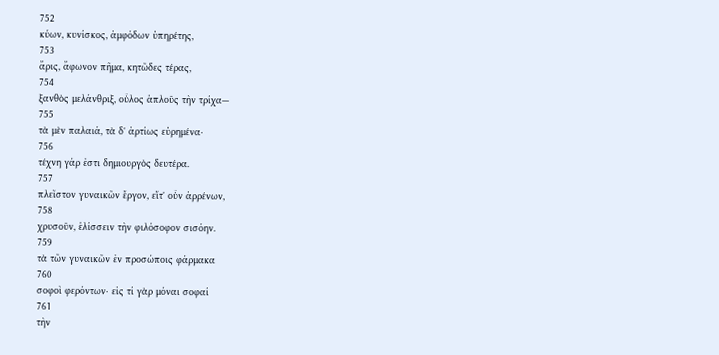752
κύων, κυνίσκος, ἀμφόδων ὑπηρέτης,
753
ἄρις, ἄφωνον πῆμα, κητῶδες τέρας,
754
ξανθὸς μελάνθριξ, οὖλος ἁπλοῦς τὴν τρίχα—
755
τὰ μὲν παλαιά, τὰ δ' ἀρτίως εὑρημένα·
756
τέχνη γάρ ἐστι δημιουργὸς δευτέρα.
757
πλεῖστον γυναικῶν ἔργον, εἴτ' οὖν ἀρρένων,
758
χρυσοῦν, ἑλίσσειν τὴν φιλόσοφον σισόην.
759
τὰ τῶν γυναικῶν ἐν προσώποις φάρμακα
760
σοφοὶ φερόντων· εἰς τί γὰρ μόναι σοφαί
761
τὴν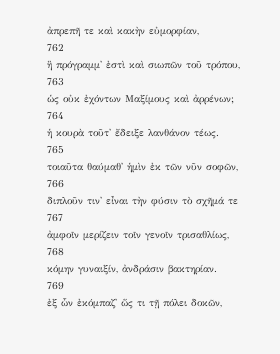ἀπρεπῆ τε καὶ κακὴν εὐμορφίαν,
762
ἣ πρόγραμμ' ἐστὶ καὶ σιωπῶν τοῦ τρόπου,
763
ὡς οὐκ ἐχόντων Μαξίμους καὶ ἀρρένων;
764
ἡ κουρὰ τοῦτ' ἔδειξε λανθάνον τέως.
765
τοιαῦτα θαύμαθ' ἡμὶν ἐκ τῶν νῦν σοφῶν,
766
διπλοῦν τιν' εἶναι τὴν φύσιν τὸ σχῆμά τε
767
ἀμφοῖν μερίζειν τοῖν γενοῖν τρισαθλίως,
768
κόμην γυναιξίν, ἀνδράσιν βακτηρίαν.
769
ἐξ ὧν ἐκόμπαζ' ὥς τι τῇ πόλει δοκῶν,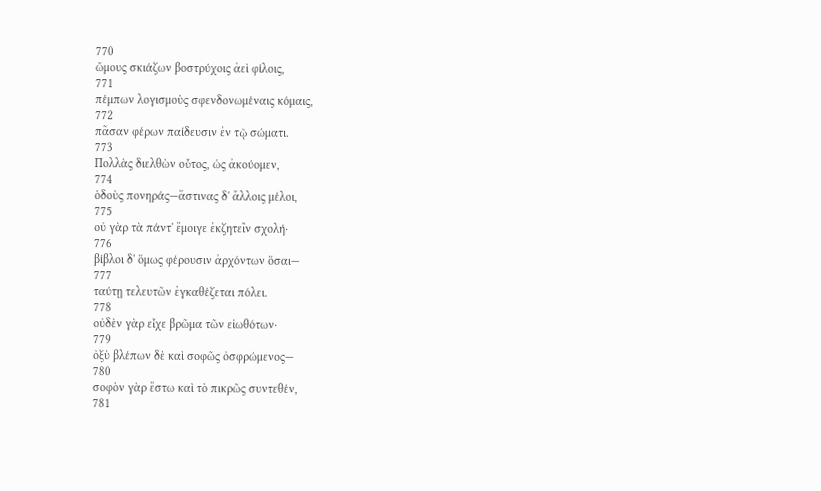770
ὤμους σκιάζων βοστρύχοις ἀεὶ φίλοις,
771
πέμπων λογισμοὺς σφενδονωμέναις κόμαις,
772
πᾶσαν φέρων παίδευσιν ἐν τῷ σώματι.
773
Πολλὰς διελθὼν οὗτος, ὡς ἀκούομεν,
774
ὁδοὺς πονηράς—ἅστινας δ' ἄλλοις μέλοι,
775
οὐ γὰρ τὰ πάντ' ἔμοιγε ἐκζητεῖν σχολή·
776
βίβλοι δ' ὅμως φέρουσιν ἀρχόντων ὅσαι—
777
ταύτῃ τελευτῶν ἐγκαθέζεται πόλει.
778
οὐδὲν γὰρ εἶχε βρῶμα τῶν εἰωθότων·
779
ὀξὺ βλέπων δὲ καὶ σοφῶς ὀσφρώμενος—
780
σοφὸν γὰρ ἔστω καὶ τὸ πικρῶς συντεθέν,
781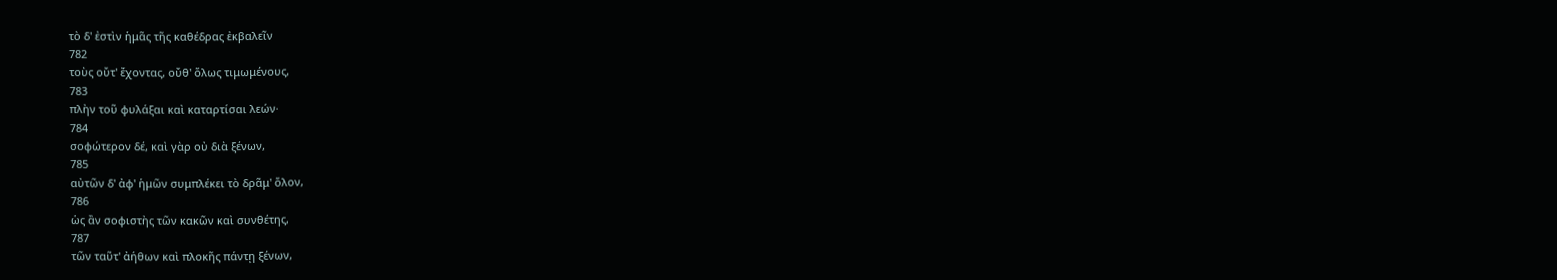τὸ δ' ἐστὶν ἡμᾶς τῆς καθέδρας ἐκβαλεῖν
782
τοὺς οὔτ' ἔχοντας, οὔθ' ὅλως τιμωμένους,
783
πλὴν τοῦ φυλάξαι καὶ καταρτίσαι λεών·
784
σοφώτερον δέ, καὶ γὰρ οὐ διὰ ξένων,
785
αὐτῶν δ' ἀφ' ἡμῶν συμπλέκει τὸ δρᾶμ' ὅλον,
786
ὡς ἂν σοφιστὴς τῶν κακῶν καὶ συνθέτης,
787
τῶν ταῦτ' ἀήθων καὶ πλοκῆς πάντῃ ξένων,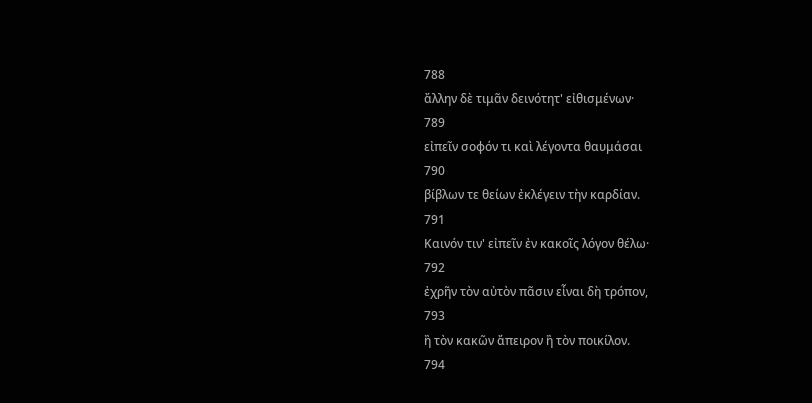788
ἄλλην δὲ τιμᾶν δεινότητ' εἰθισμένων·
789
εἰπεῖν σοφόν τι καὶ λέγοντα θαυμάσαι
790
βίβλων τε θείων ἐκλέγειν τὴν καρδίαν.
791
Καινόν τιν' εἰπεῖν ἐν κακοῖς λόγον θέλω·
792
ἐχρῆν τὸν αὐτὸν πᾶσιν εἶναι δὴ τρόπον,
793
ἢ τὸν κακῶν ἄπειρον ἢ τὸν ποικίλον.
794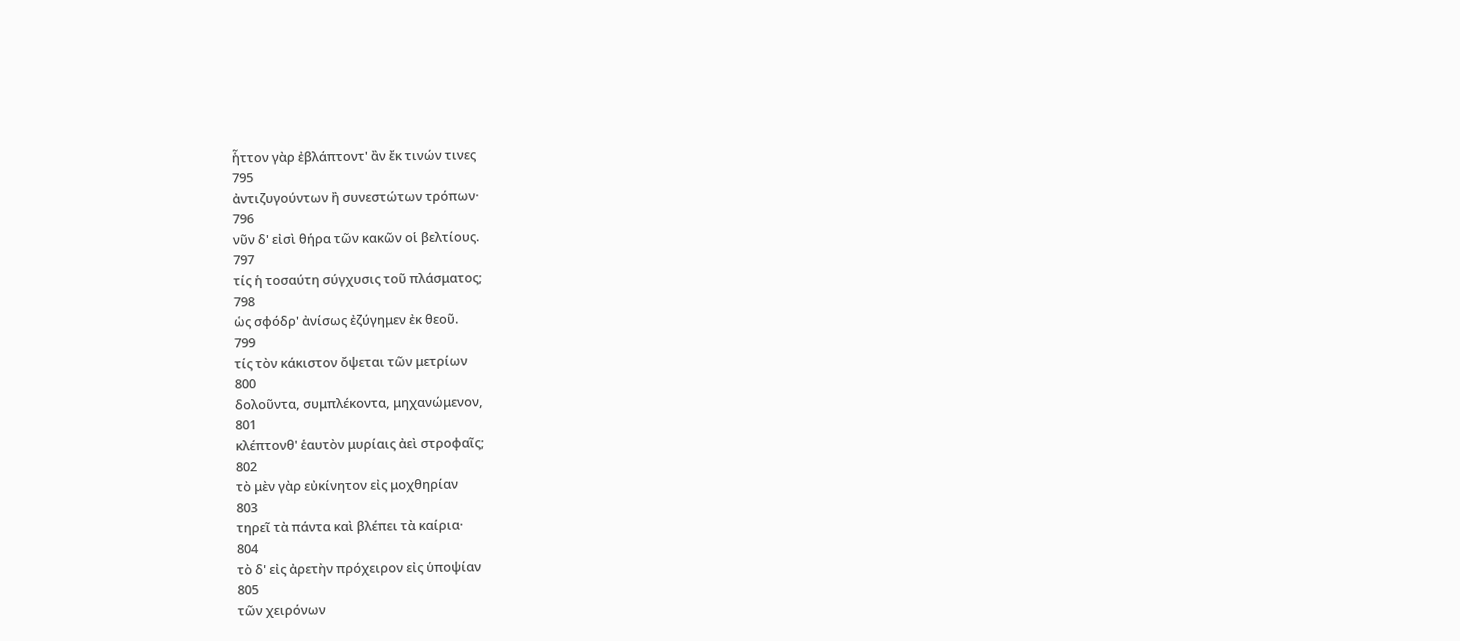ἧττον γὰρ ἐβλάπτοντ' ἂν ἔκ τινών τινες
795
ἀντιζυγούντων ἢ συνεστώτων τρόπων·
796
νῦν δ' εἰσὶ θήρα τῶν κακῶν οἱ βελτίους.
797
τίς ἡ τοσαύτη σύγχυσις τοῦ πλάσματος;
798
ὡς σφόδρ' ἀνίσως ἐζύγημεν ἐκ θεοῦ.
799
τίς τὸν κάκιστον ὄψεται τῶν μετρίων
800
δολοῦντα, συμπλέκοντα, μηχανώμενον,
801
κλέπτονθ' ἑαυτὸν μυρίαις ἀεὶ στροφαῖς;
802
τὸ μὲν γὰρ εὐκίνητον εἰς μοχθηρίαν
803
τηρεῖ τὰ πάντα καὶ βλέπει τὰ καίρια·
804
τὸ δ' εἰς ἀρετὴν πρόχειρον εἰς ὑποψίαν
805
τῶν χειρόνων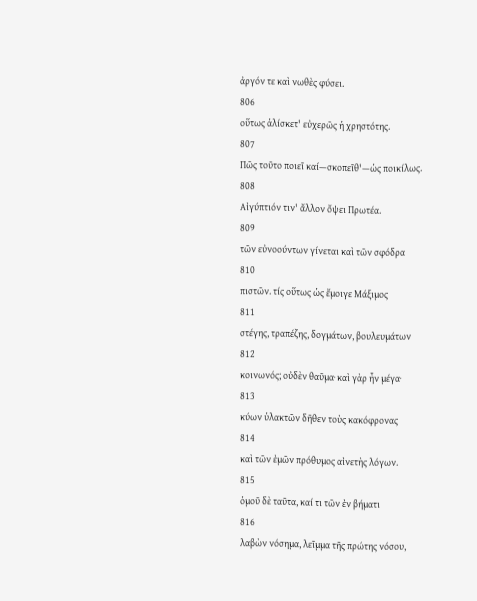ἀργόν τε καὶ νωθὲς φύσει.
806
οὕτως ἁλίσκετ' εὐχερῶς ἡ χρηστότης.
807
Πῶς τοῦτο ποιεῖ καί—σκοπεῖθ'—ὡς ποικίλως.
808
Αἰγύπτιόν τιν' ἄλλον ὄψει Πρωτέα.
809
τῶν εὐνοούντων γίνεται καὶ τῶν σφόδρα
810
πιστῶν. τίς οὕτως ὡς ἔμοιγε Μάξιμος
811
στέγης, τραπέζης, δογμάτων, βουλευμάτων
812
κοινωνός; οὐδὲν θαῦμα· καὶ γὰρ ἦν μέγα·
813
κύων ὑλακτῶν δῆθεν τοὺς κακόφρονας
814
καὶ τῶν ἐμῶν πρόθυμος αἰνετὴς λόγων.
815
ὁμοῦ δὲ ταῦτα, καί τι τῶν ἐν βήματι
816
λαβὼν νόσημα, λεῖμμα τῆς πρώτης νόσου,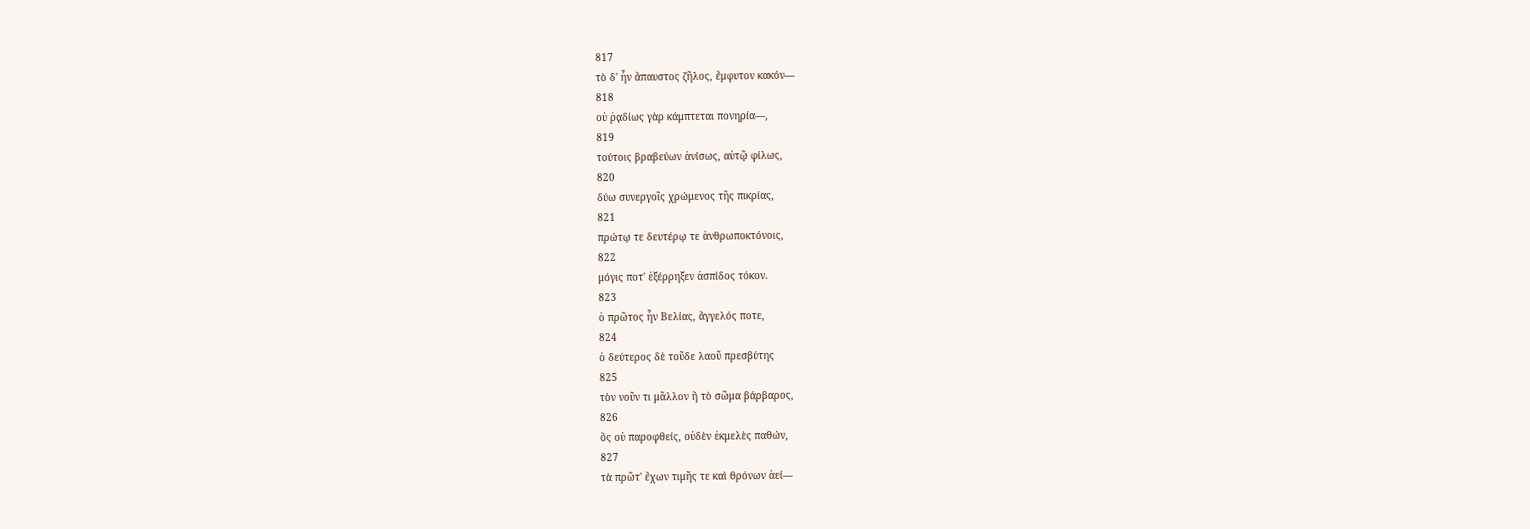817
τὸ δ' ἦν ἄπαυστος ζῆλος, ἔμφυτον κακόν—
818
οὐ ῥᾳδίως γὰρ κάμπτεται πονηρία—,
819
τούτοις βραβεύων ἀνίσως, αὑτῷ φίλως,
820
δύω συνεργοῖς χρώμενος τῆς πικρίας,
821
πρώτῳ τε δευτέρῳ τε ἀνθρωποκτόνοις,
822
μόγις ποτ' ἐξέρρηξεν ἀσπίδος τόκον.
823
ὁ πρῶτος ἦν Βελίας, ἄγγελός ποτε,
824
ὁ δεύτερος δὲ τοῦδε λαοῦ πρεσβύτης
825
τὸν νοῦν τι μᾶλλον ἢ τὸ σῶμα βάρβαρος,
826
ὃς οὐ παροφθείς, οὐδὲν ἐκμελὲς παθών,
827
τὰ πρῶτ' ἔχων τιμῆς τε καὶ θρόνων ἀεί—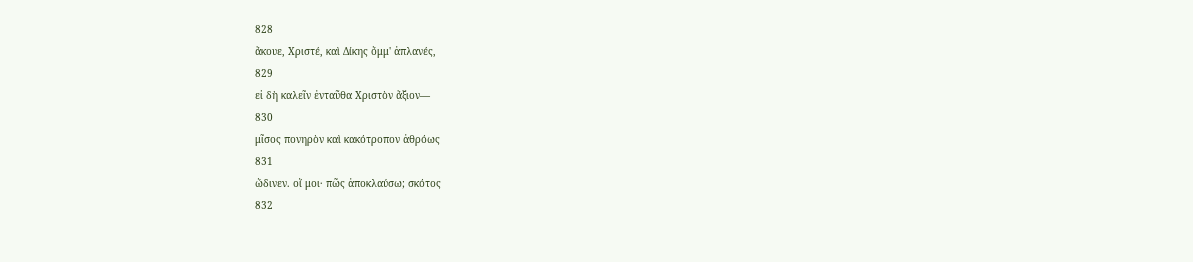828
ἄκουε, Χριστέ, καὶ Δίκης ὄμμ' ἀπλανές,
829
εἰ δὴ καλεῖν ἐνταῦθα Χριστὸν ἄξιον—
830
μῖσος πονηρὸν καὶ κακότροπον ἀθρόως
831
ὤδινεν. οἴ μοι· πῶς ἀποκλαύσω; σκότος
832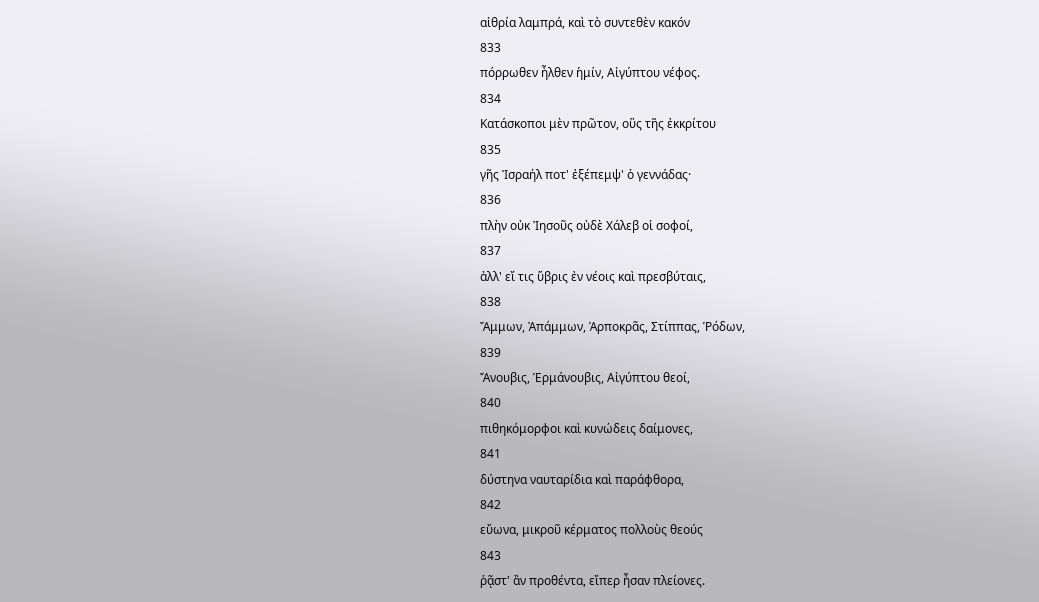αἰθρία λαμπρά, καὶ τὸ συντεθὲν κακόν
833
πόρρωθεν ἦλθεν ἡμίν, Αἰγύπτου νέφος.
834
Κατάσκοποι μὲν πρῶτον, οὓς τῆς ἐκκρίτου
835
γῆς Ἰσραήλ ποτ' ἐξέπεμψ' ὁ γεννάδας·
836
πλὴν οὐκ Ἰησοῦς οὐδὲ Χάλεβ οἱ σοφοί,
837
ἀλλ' εἴ τις ὕβρις ἐν νέοις καὶ πρεσβύταις,
838
Ἄμμων, Ἀπάμμων, Ἁρποκρᾶς, Στίππας, Ῥόδων,
839
Ἄνουβις, Ἑρμάνουβις, Αἰγύπτου θεοί,
840
πιθηκόμορφοι καὶ κυνώδεις δαίμονες,
841
δύστηνα ναυταρίδια καὶ παράφθορα,
842
εὔωνα, μικροῦ κέρματος πολλοὺς θεούς
843
ῥᾷστ' ἂν προθέντα, εἴπερ ἦσαν πλείονες.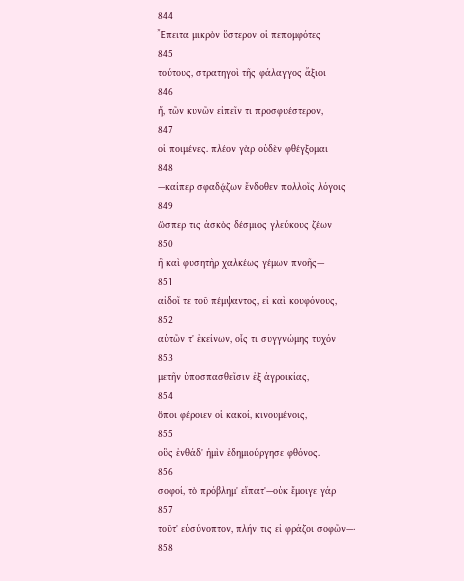844
Ἔπειτα μικρὸν ὕστερον οἱ πεπομφότες
845
τούτους, στρατηγοὶ τῆς φάλαγγος ἄξιοι
846
ἤ, τῶν κυνῶν εἰπεῖν τι προσφυέστερον,
847
οἱ ποιμένες. πλέον γὰρ οὐδὲν φθέγξομαι
848
—καίπερ σφαδᾴζων ἔνδοθεν πολλοῖς λόγοις
849
ὥσπερ τις ἀσκὸς δέσμιος γλεύκους ζέων
850
ἢ καὶ φυσητὴρ χαλκέως γέμων πνοῆς—
851
αἰδοῖ τε τοῦ πέμψαντος, εἰ καὶ κουφόνους,
852
αὐτῶν τ' ἐκείνων, οἷς τι συγγνώμης τυχόν
853
μετῆν ὑποσπασθεῖσιν ἐξ ἀγροικίας,
854
ὅποι φέροιεν οἱ κακοί, κινουμένοις,
855
οὓς ἐνθάδ' ἡμὶν ἐδημιούργησε φθόνος.
856
σοφοί, τὸ πρόβλημ' εἴπατ'—οὐκ ἔμοιγε γάρ
857
τοῦτ' εὐσύνοπτον, πλήν τις εἰ φράζοι σοφῶν—·
858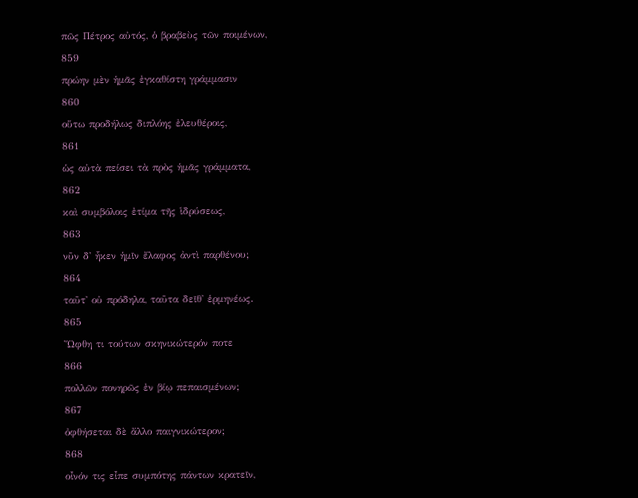πῶς Πέτρος αὐτός, ὁ βραβεὺς τῶν ποιμένων,
859
πρώην μὲν ἡμᾶς ἐγκαθίστη γράμμασιν
860
οὕτω προδήλως διπλόης ἐλευθέροις,
861
ὡς αὐτὰ πείσει τὰ πρὸς ἡμᾶς γράμματα,
862
καὶ συμβόλοις ἐτίμα τῆς ἱδρύσεως,
863
νῦν δ' ἧκεν ἡμῖν ἔλαφος ἀντὶ παρθένου;
864
ταῦτ' οὐ πρόδηλα, ταῦτα δεῖθ' ἑρμηνέως.
865
Ὤφθη τι τούτων σκηνικώτερόν ποτε
866
πολλῶν πονηρῶς ἐν βίῳ πεπαισμένων;
867
ὀφθήσεται δὲ ἄλλο παιγνικώτερον;
868
οἶνόν τις εἶπε συμπότης πάντων κρατεῖν,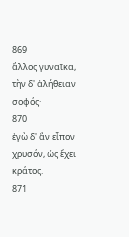869
ἄλλος γυναῖκα, τὴν δ' ἀλήθειαν σοφός·
870
ἐγὼ δ' ἂν εἶπον χρυσόν, ὡς ἔχει κράτος.
871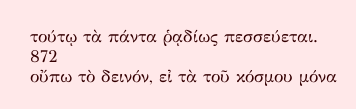τούτῳ τὰ πάντα ῥᾳδίως πεσσεύεται.
872
οὔπω τὸ δεινόν, εἰ τὰ τοῦ κόσμου μόνα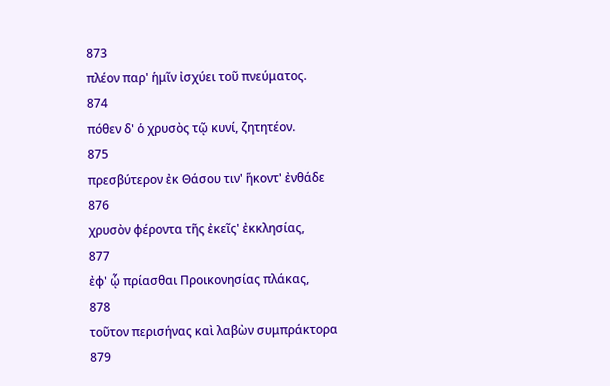873
πλέον παρ' ἡμῖν ἰσχύει τοῦ πνεύματος.
874
πόθεν δ' ὁ χρυσὸς τῷ κυνί, ζητητέον.
875
πρεσβύτερον ἐκ Θάσου τιν' ἥκοντ' ἐνθάδε
876
χρυσὸν φέροντα τῆς ἐκεῖς' ἐκκλησίας,
877
ἐφ' ᾧ πρίασθαι Προικονησίας πλάκας,
878
τοῦτον περισήνας καὶ λαβὼν συμπράκτορα
879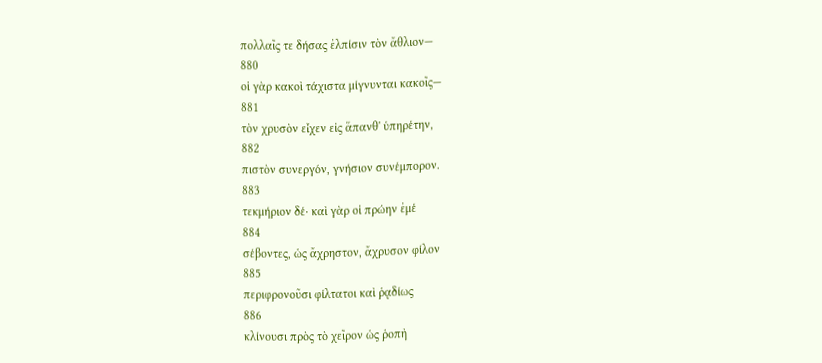πολλαῖς τε δήσας ἐλπίσιν τὸν ἄθλιον—
880
οἱ γὰρ κακοὶ τάχιστα μίγνυνται κακοῖς—
881
τὸν χρυσὸν εἶχεν εἰς ἅπανθ' ὑπηρέτην,
882
πιστὸν συνεργόν, γνήσιον συνέμπορον.
883
τεκμήριον δέ· καὶ γὰρ οἱ πρώην ἐμέ
884
σέβοντες, ὡς ἄχρηστον, ἄχρυσον φίλον
885
περιφρονοῦσι φίλτατοι καὶ ῥᾳδίως
886
κλίνουσι πρὸς τὸ χεῖρον ὡς ῥοπὴ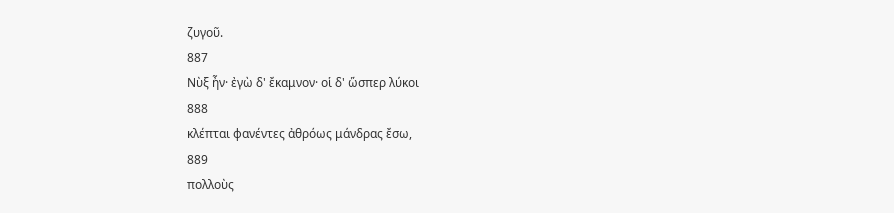ζυγοῦ.
887
Νὺξ ἦν· ἐγὼ δ' ἔκαμνον· οἱ δ' ὥσπερ λύκοι
888
κλέπται φανέντες ἀθρόως μάνδρας ἔσω,
889
πολλοὺς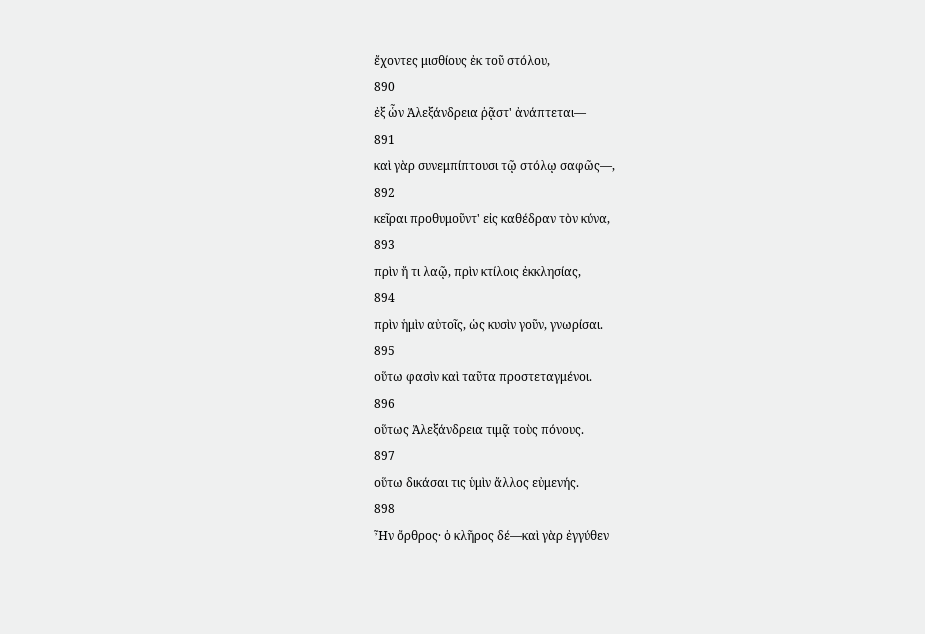ἔχοντες μισθίους ἐκ τοῦ στόλου,
890
ἐξ ὧν Ἀλεξάνδρεια ῥᾷστ' ἀνάπτεται—
891
καὶ γὰρ συνεμπίπτουσι τῷ στόλῳ σαφῶς—,
892
κεῖραι προθυμοῦντ' εἰς καθέδραν τὸν κύνα,
893
πρὶν ἤ τι λαῷ, πρὶν κτίλοις ἐκκλησίας,
894
πρὶν ἡμὶν αὐτοῖς, ὡς κυσὶν γοῦν, γνωρίσαι.
895
οὕτω φασὶν καὶ ταῦτα προστεταγμένοι.
896
οὕτως Ἀλεξάνδρεια τιμᾷ τοὺς πόνους.
897
οὕτω δικάσαι τις ὑμὶν ἄλλος εὐμενής.
898
Ἦν ὄρθρος· ὁ κλῆρος δέ—καὶ γὰρ ἐγγύθεν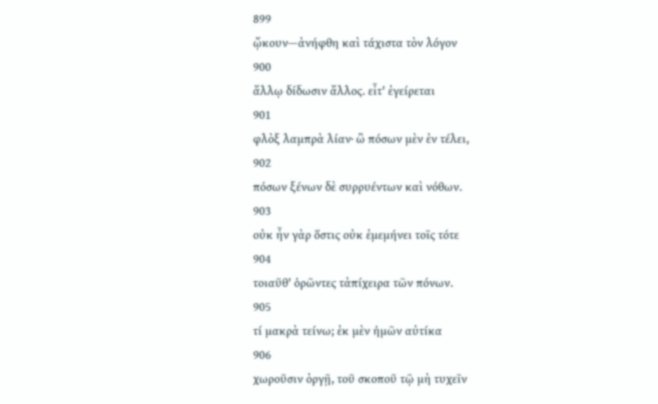899
ᾤκουν—ἀνήφθη καὶ τάχιστα τὸν λόγον
900
ἄλλῳ δίδωσιν ἄλλος. εἶτ' ἐγείρεται
901
φλὸξ λαμπρὰ λίαν· ὢ πόσων μὲν ἐν τέλει,
902
πόσων ξένων δὲ συρρυέντων καὶ νόθων.
903
οὐκ ἦν γὰρ ὅστις οὐκ ἐμεμήνει τοῖς τότε
904
τοιαῦθ' ὁρῶντες τἀπίχειρα τῶν πόνων.
905
τί μακρὰ τείνω; ἐκ μὲν ἡμῶν αὐτίκα
906
χωροῦσιν ὀργῇ, τοῦ σκοποῦ τῷ μὴ τυχεῖν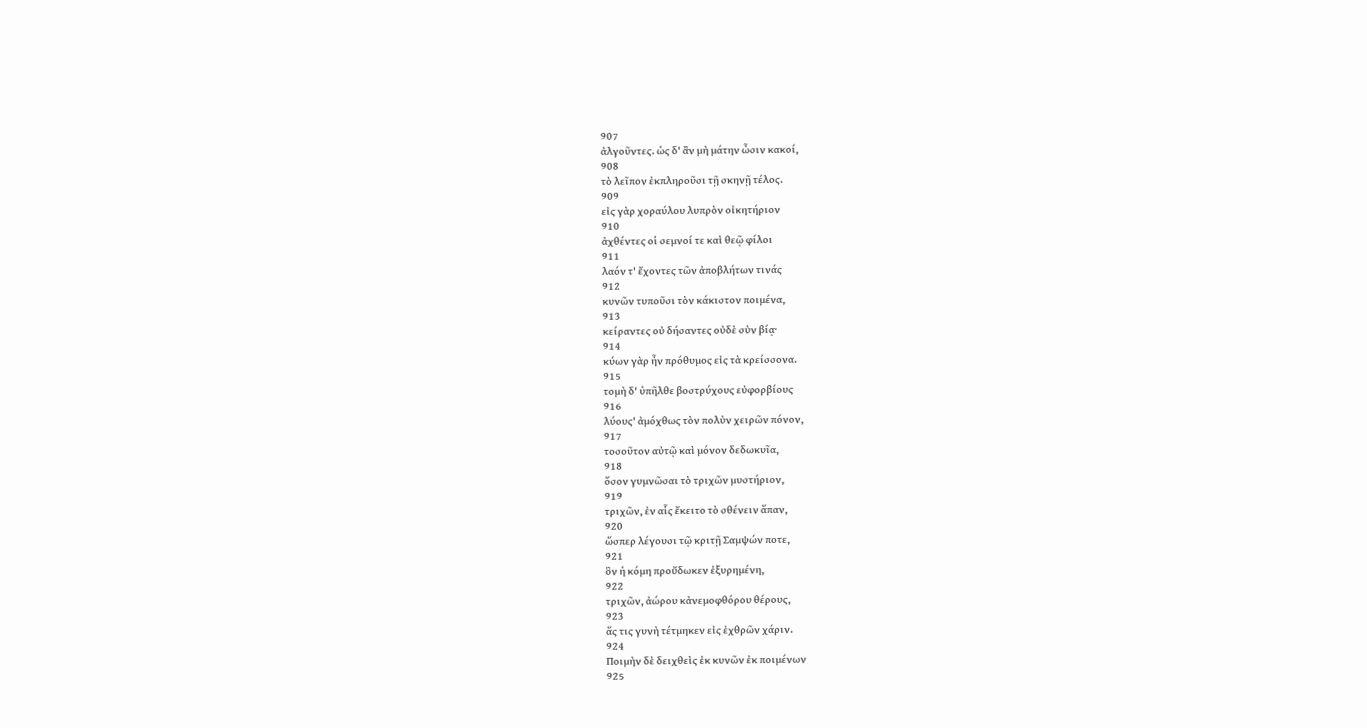907
ἀλγοῦντες. ὡς δ' ἂν μὴ μάτην ὦσιν κακοί,
908
τὸ λεῖπον ἐκπληροῦσι τῇ σκηνῇ τέλος.
909
εἰς γὰρ χοραύλου λυπρὸν οἰκητήριον
910
ἀχθέντες οἱ σεμνοί τε καὶ θεῷ φίλοι
911
λαόν τ' ἔχοντες τῶν ἀποβλήτων τινάς
912
κυνῶν τυποῦσι τὸν κάκιστον ποιμένα,
913
κείραντες οὐ δήσαντες οὐδὲ σὺν βίᾳ·
914
κύων γὰρ ἦν πρόθυμος εἰς τὰ κρείσσονα.
915
τομὴ δ' ὑπῆλθε βοστρύχους εὐφορβίους
916
λύους' ἀμόχθως τὸν πολὺν χειρῶν πόνον,
917
τοσοῦτον αὐτῷ καὶ μόνον δεδωκυῖα,
918
ὅσον γυμνῶσαι τὸ τριχῶν μυστήριον,
919
τριχῶν, ἐν αἷς ἔκειτο τὸ σθένειν ἅπαν,
920
ὥσπερ λέγουσι τῷ κριτῇ Σαμψών ποτε,
921
ὃν ἡ κόμη προὔδωκεν ἐξυρημένη,
922
τριχῶν, ἀώρου κἀνεμοφθόρου θέρους,
923
ἅς τις γυνὴ τέτμηκεν εἰς ἐχθρῶν χάριν.
924
Ποιμὴν δὲ δειχθεὶς ἐκ κυνῶν ἐκ ποιμένων
925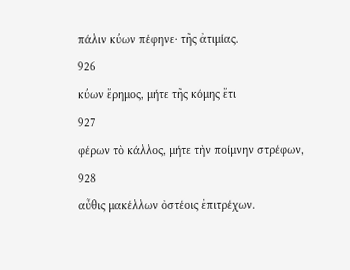πάλιν κύων πέφηνε· τῆς ἀτιμίας.
926
κύων ἔρημος, μήτε τῆς κόμης ἔτι
927
φέρων τὸ κάλλος, μήτε τὴν ποίμνην στρέφων,
928
αὖθις μακέλλων ὀστέοις ἐπιτρέχων.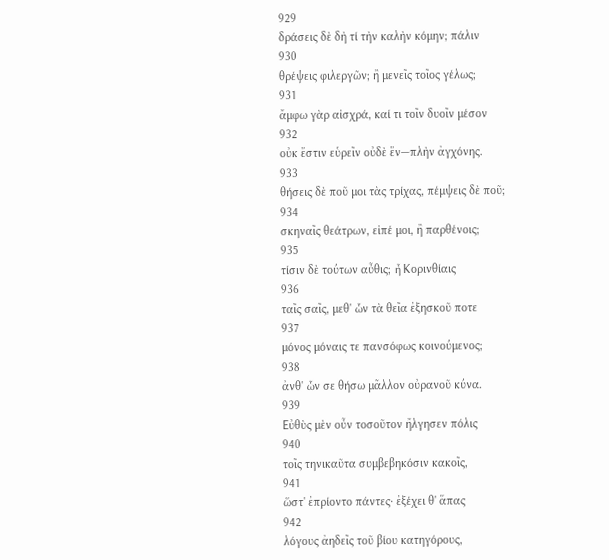929
δράσεις δὲ δὴ τί τὴν καλὴν κόμην; πάλιν
930
θρέψεις φιλεργῶν; ἢ μενεῖς τοῖος γέλως;
931
ἄμφω γὰρ αἰσχρά, καί τι τοῖν δυοῖν μέσον
932
οὐκ ἔστιν εὑρεῖν οὐδὲ ἕν—πλὴν ἀγχόνης.
933
θήσεις δὲ ποῦ μοι τὰς τρίχας, πέμψεις δὲ ποῦ;
934
σκηναῖς θεάτρων, εἰπέ μοι, ἢ παρθένοις;
935
τίσιν δὲ τούτων αὖθις; ἦ Κορινθίαις
936
ταῖς σαῖς, μεθ' ὧν τὰ θεῖα ἐξησκοῦ ποτε
937
μόνος μόναις τε πανσόφως κοινούμενος;
938
ἀνθ' ὧν σε θήσω μᾶλλον οὐρανοῦ κύνα.
939
Εὐθὺς μὲν οὖν τοσοῦτον ἤλγησεν πόλις
940
τοῖς τηνικαῦτα συμβεβηκόσιν κακοῖς,
941
ὥστ' ἐπρίοντο πάντες· ἐξέχει θ' ἅπας
942
λόγους ἀηδεῖς τοῦ βίου κατηγόρους,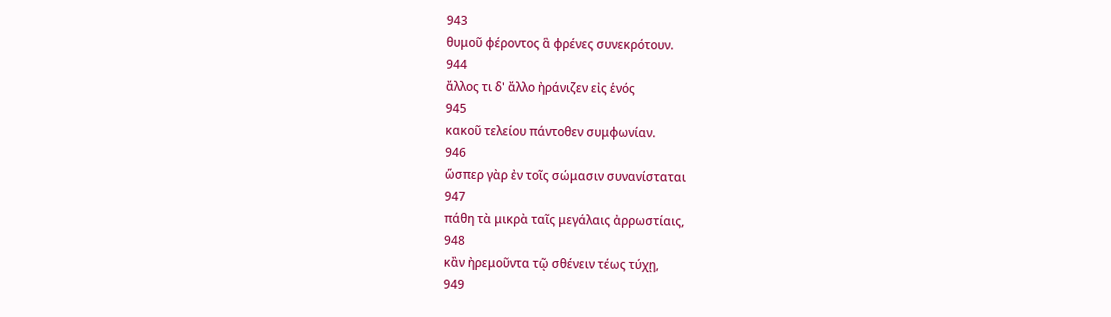943
θυμοῦ φέροντος ἃ φρένες συνεκρότουν.
944
ἄλλος τι δ' ἄλλο ἠράνιζεν εἰς ἑνός
945
κακοῦ τελείου πάντοθεν συμφωνίαν.
946
ὥσπερ γὰρ ἐν τοῖς σώμασιν συνανίσταται
947
πάθη τὰ μικρὰ ταῖς μεγάλαις ἀρρωστίαις,
948
κἂν ἠρεμοῦντα τῷ σθένειν τέως τύχῃ,
949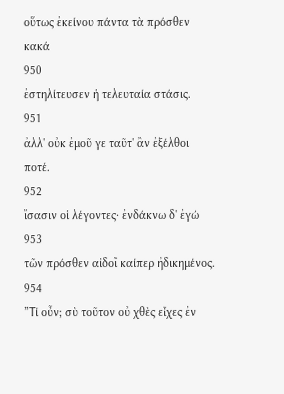οὕτως ἐκείνου πάντα τὰ πρόσθεν κακά
950
ἐστηλίτευσεν ἡ τελευταία στάσις.
951
ἀλλ' οὐκ ἐμοῦ γε ταῦτ' ἂν ἐξέλθοι ποτέ.
952
ἴσασιν οἱ λέγοντες· ἐνδάκνω δ' ἐγώ
953
τῶν πρόσθεν αἰδοῖ καίπερ ἠδικημένος.
954
”Τί οὖν; σὺ τοῦτον οὐ χθὲς εἶχες ἐν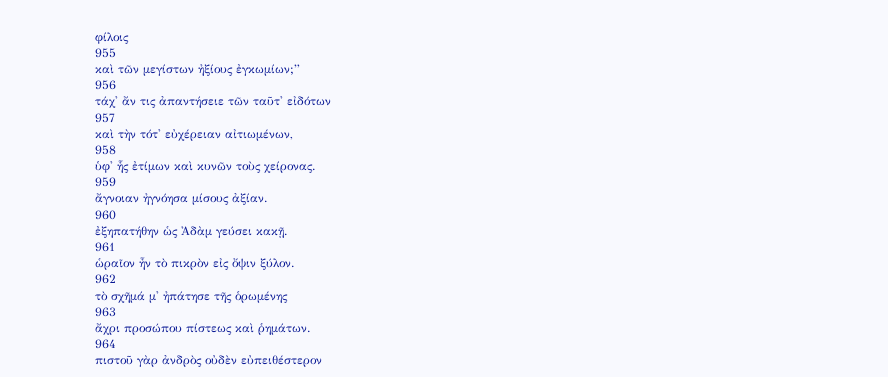φίλοις
955
καὶ τῶν μεγίστων ἠξίους ἐγκωμίων;”
956
τάχ' ἄν τις ἀπαντήσειε τῶν ταῦτ' εἰδότων
957
καὶ τὴν τότ' εὐχέρειαν αἰτιωμένων,
958
ὑφ' ἧς ἐτίμων καὶ κυνῶν τοὺς χείρονας.
959
ἄγνοιαν ἠγνόησα μίσους ἀξίαν.
960
ἐξηπατήθην ὡς Ἀδὰμ γεύσει κακῇ.
961
ὡραῖον ἦν τὸ πικρὸν εἰς ὄψιν ξύλον.
962
τὸ σχῆμά μ' ἠπάτησε τῆς ὁρωμένης
963
ἄχρι προσώπου πίστεως καὶ ῥημάτων.
964
πιστοῦ γὰρ ἀνδρὸς οὐδὲν εὐπειθέστερον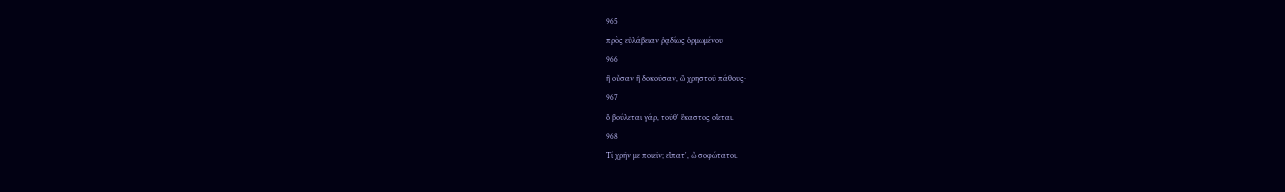965
πρὸς εὐλάβειαν ῥᾳδίως ὁρμωμένου
966
ἢ οὖσαν ἢ δοκοῦσαν, ὢ χρηστοῦ πάθους·
967
ὃ βούλεται γάρ, τοῦθ' ἕκαστος οἴεται.
968
Τί χρῆν με ποιεῖν; εἴπατ', ὦ σοφώτατοι.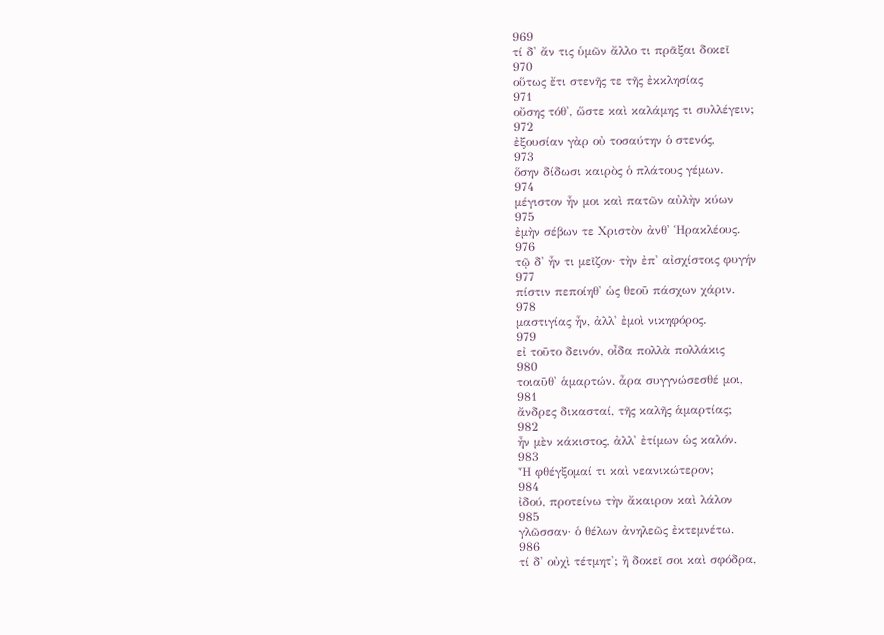969
τί δ' ἄν τις ὑμῶν ἄλλο τι πρᾶξαι δοκεῖ
970
οὕτως ἔτι στενῆς τε τῆς ἐκκλησίας
971
οὔσης τόθ', ὥστε καὶ καλάμης τι συλλέγειν;
972
ἐξουσίαν γὰρ οὐ τοσαύτην ὁ στενός,
973
ὅσην δίδωσι καιρὸς ὁ πλάτους γέμων.
974
μέγιστον ἦν μοι καὶ πατῶν αὐλὴν κύων
975
ἐμὴν σέβων τε Χριστὸν ἀνθ' Ἡρακλέους.
976
τῷ δ' ἦν τι μεῖζον· τὴν ἐπ' αἰσχίστοις φυγήν
977
πίστιν πεποίηθ' ὡς θεοῦ πάσχων χάριν.
978
μαστιγίας ἦν, ἀλλ' ἐμοὶ νικηφόρος.
979
εἰ τοῦτο δεινόν, οἶδα πολλὰ πολλάκις
980
τοιαῦθ' ἁμαρτών. ἆρα συγγνώσεσθέ μοι,
981
ἄνδρες δικασταί, τῆς καλῆς ἁμαρτίας;
982
ἦν μὲν κάκιστος, ἀλλ' ἐτίμων ὡς καλόν.
983
Ἦ φθέγξομαί τι καὶ νεανικώτερον;
984
ἰδού, προτείνω τὴν ἄκαιρον καὶ λάλον
985
γλῶσσαν· ὁ θέλων ἀνηλεῶς ἐκτεμνέτω.
986
τί δ' οὐχὶ τέτμητ'; ἢ δοκεῖ σοι καὶ σφόδρα,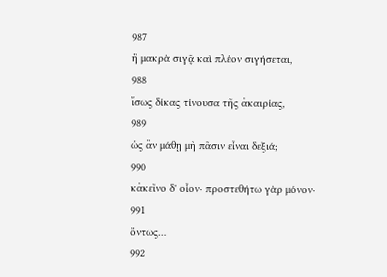987
ἣ μακρὰ σιγᾷ καὶ πλέον σιγήσεται,
988
ἴσως δίκας τίνουσα τῆς ἀκαιρίας,
989
ὡς ἂν μάθῃ μὴ πᾶσιν εἶναι δεξιά;
990
κἀκεῖνο δ' οἷον· προστεθήτω γὰρ μόνον·
991
ὄντως…
992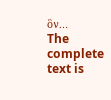ὃν…
The complete text is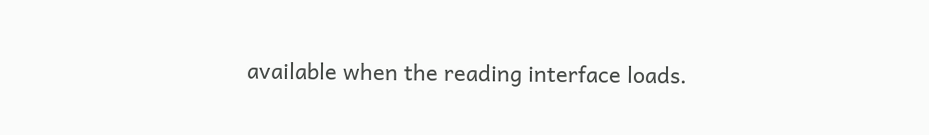available when the reading interface loads.